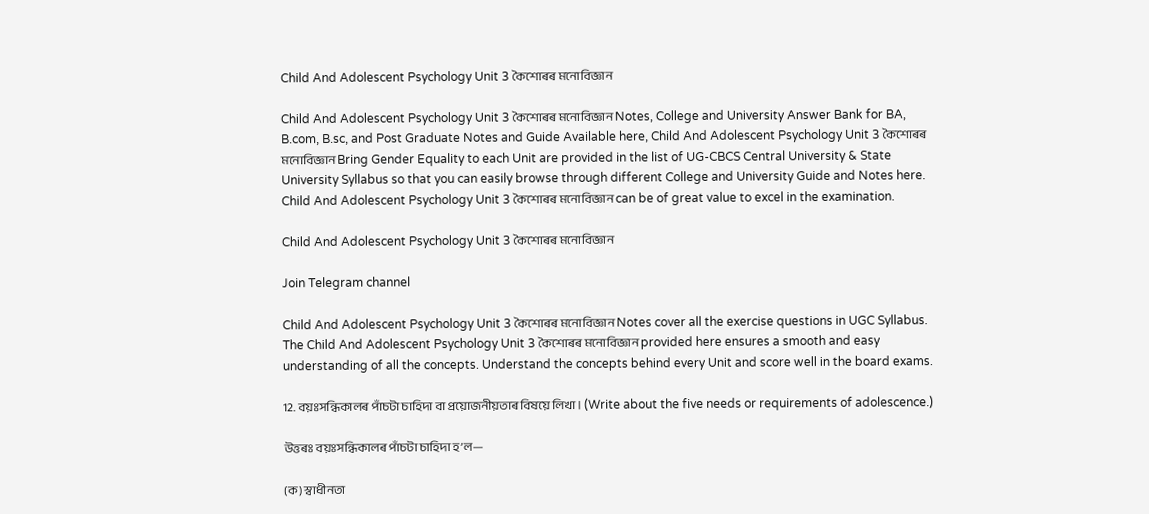Child And Adolescent Psychology Unit 3 কৈশোৰৰ মনোবিজ্ঞান

Child And Adolescent Psychology Unit 3 কৈশোৰৰ মনোবিজ্ঞান Notes, College and University Answer Bank for BA, B.com, B.sc, and Post Graduate Notes and Guide Available here, Child And Adolescent Psychology Unit 3 কৈশোৰৰ মনোবিজ্ঞান Bring Gender Equality to each Unit are provided in the list of UG-CBCS Central University & State University Syllabus so that you can easily browse through different College and University Guide and Notes here. Child And Adolescent Psychology Unit 3 কৈশোৰৰ মনোবিজ্ঞান can be of great value to excel in the examination.

Child And Adolescent Psychology Unit 3 কৈশোৰৰ মনোবিজ্ঞান

Join Telegram channel

Child And Adolescent Psychology Unit 3 কৈশোৰৰ মনোবিজ্ঞান Notes cover all the exercise questions in UGC Syllabus. The Child And Adolescent Psychology Unit 3 কৈশোৰৰ মনোবিজ্ঞান provided here ensures a smooth and easy understanding of all the concepts. Understand the concepts behind every Unit and score well in the board exams.

12. বয়ঃসন্ধিকালৰ পাঁচটা চাহিদা বা প্রয়োজনীয়তাৰ বিষয়ে লিখা। (Write about the five needs or requirements of adolescence.)

উত্তৰঃ বয়ঃসন্ধিকালৰ পাঁচটা চাহিদা হ’ল—

(ক) স্বাধীনতা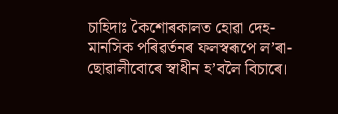চাহিদাঃ কৈশোৰকালত হোৱা দেহ-মানসিক পৰিৱৰ্তনৰ ফলস্বৰূপে ল’ৰা-ছোৱালীবোৰে স্বাধীন হ’বলৈ বিচাৰে।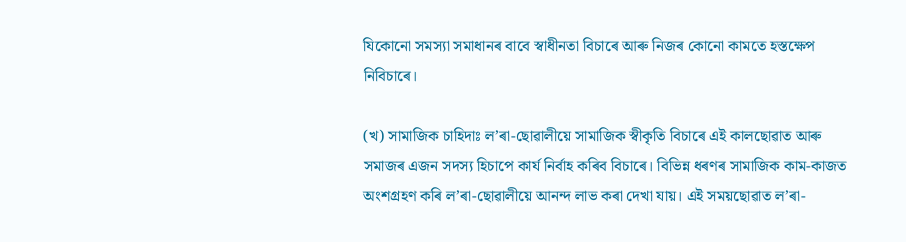যিকোনো সমস্যা সমাধানৰ বাবে স্বাধীনতা বিচাৰে আৰু নিজৰ কোনো কামতে হস্তক্ষেপ নিবিচাৰে।

(খ) সামাজিক চাহিদাঃ ল’ৰা-ছোৱালীয়ে সামাজিক স্বীকৃতি বিচাৰে এই কালছোৱাত আৰু সমাজৰ এজন সদস্য হিচাপে কাৰ্য নিৰ্বাহ কৰিব বিচাৰে। বিভিন্ন ধৰণৰ সামাজিক কাম-কাজত অংশগ্ৰহণ কৰি ল’ৰা-ছোৱালীয়ে আনন্দ লাভ কৰা দেখা যায়। এই সময়ছোৱাত ল’ৰা-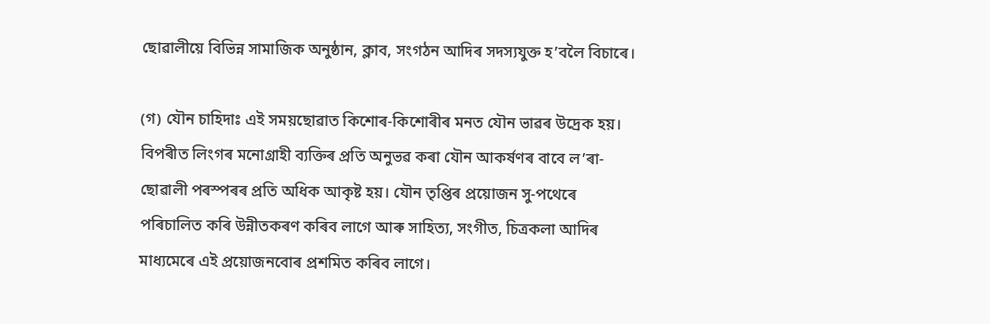ছোৱালীয়ে বিভিন্ন সামাজিক অনুষ্ঠান, ক্লাব, সংগঠন আদিৰ সদস্যযুক্ত হ’বলৈ বিচাৰে।

(গ) যৌন চাহিদাঃ এই সময়ছোৱাত কিশোৰ-কিশোৰীৰ মনত যৌন ভাৱৰ উদ্ৰেক হয়। বিপৰীত লিংগৰ মনোগ্ৰাহী ব্যক্তিৰ প্ৰতি অনুভৱ কৰা যৌন আকৰ্ষণৰ বাবে ল’ৰা-ছোৱালী পৰস্পৰৰ প্ৰতি অধিক আকৃষ্ট হয়। যৌন তৃপ্তিৰ প্ৰয়োজন সু-পথেৰে পৰিচালিত কৰি উন্নীতকৰণ কৰিব লাগে আৰু সাহিত্য, সংগীত, চিত্রকলা আদিৰ মাধ্যমেৰে এই প্রয়োজনবোৰ প্রশমিত কৰিব লাগে।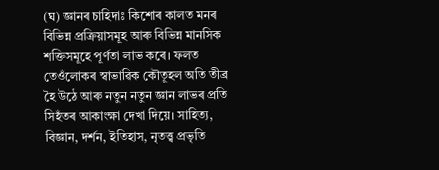(ঘ) জ্ঞানৰ চাহিদাঃ কিশোৰ কালত মনৰ বিভিন্ন প্রক্রিয়াসমূহ আৰু বিভিন্ন মানসিক শক্তিসমূহে পূর্ণতা লাভ কৰে। ফলত তেওঁলোকৰ স্বাভাৱিক কৌতূহল অতি তীব্ৰ হৈ উঠে আৰু নতুন নতুন জ্ঞান লাভৰ প্ৰতি সিহঁতৰ আকাংক্ষা দেখা দিয়ে। সাহিত্য, বিজ্ঞান, দর্শন, ইতিহাস, নৃতত্ত্ব প্রভৃতি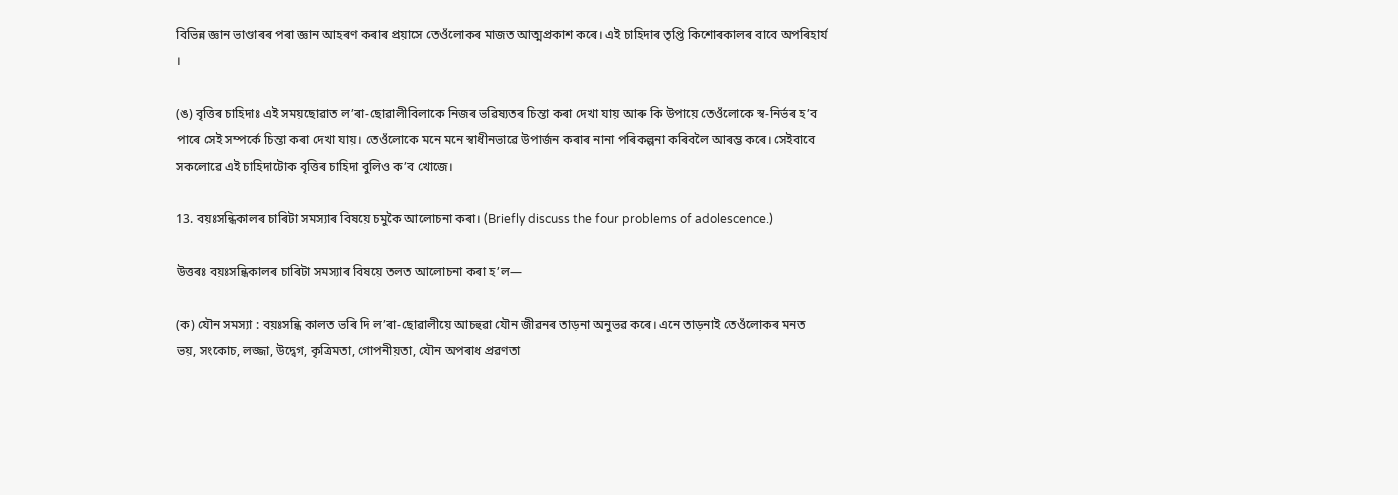বিভিন্ন জ্ঞান ভাণ্ডাৰৰ পৰা জ্ঞান আহৰণ কৰাৰ প্ৰয়াসে তেওঁলোকৰ মাজত আত্মপ্ৰকাশ কৰে। এই চাহিদাৰ তৃপ্তি কিশোৰকালৰ বাবে অপৰিহাৰ্য ।

(ঙ) বৃত্তিৰ চাহিদাঃ এই সময়ছোৱাত ল’ৰা-ছোৱালীবিলাকে নিজৰ ভৱিষ্যতৰ চিন্তা কৰা দেখা যায় আৰু কি উপায়ে তেওঁলোকে স্ব-নিৰ্ভৰ হ’ব পাৰে সেই সম্পর্কে চিন্তা কৰা দেখা যায়। তেওঁলোকে মনে মনে স্বাধীনভাৱে উপাৰ্জন কৰাৰ নানা পৰিকল্পনা কৰিবলৈ আৰম্ভ কৰে। সেইবাবে সকলোৱে এই চাহিদাটোক বৃত্তিৰ চাহিদা বুলিও ক’ব খোজে।

13. বয়ঃসন্ধিকালৰ চাৰিটা সমস্যাৰ বিষয়ে চমুকৈ আলোচনা কৰা। (Briefly discuss the four problems of adolescence.)

উত্তৰঃ বয়ঃসন্ধিকালৰ চাৰিটা সমস্যাৰ বিষয়ে তলত আলোচনা কৰা হ’ল—

(ক) যৌন সমস্যা : বয়ঃসন্ধি কালত ভৰি দি ল’ৰা-ছোৱালীয়ে আচহুৱা যৌন জীৱনৰ তাড়না অনুভৱ কৰে। এনে তাড়নাই তেওঁলোকৰ মনত ভয়, সংকোচ, লজ্জা, উদ্বেগ, কৃত্রিমতা, গোপনীয়তা, যৌন অপৰাধ প্রৱণতা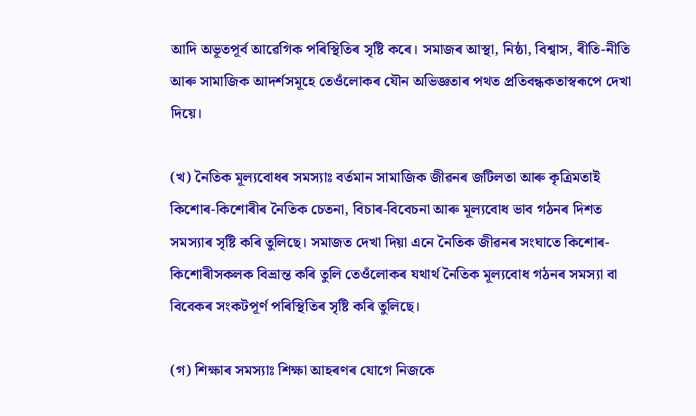আদি অভূতপূর্ব আৱেগিক পৰিস্থিতিৰ সৃষ্টি কৰে। সমাজৰ আস্থা, নিষ্ঠা, বিশ্বাস, ৰীতি-নীতি আৰু সামাজিক আদর্শসমূহে তেওঁলোকৰ যৌন অভিজ্ঞতাৰ পথত প্ৰতিবন্ধকতাস্বৰূপে দেখা দিয়ে।

(খ) নৈতিক মূল্যবোধৰ সমস্যাঃ বর্তমান সামাজিক জীৱনৰ জটিলতা আৰু কৃত্ৰিমতাই কিশোৰ-কিশোৰীৰ নৈতিক চেতনা, বিচাৰ-বিবেচনা আৰু মূল্যবোধ ভাব গঠনৰ দিশত সমস্যাৰ সৃষ্টি কৰি তুলিছে। সমাজত দেখা দিয়া এনে নৈতিক জীৱনৰ সংঘাতে কিশোৰ-কিশোৰীসকলক বিভ্ৰান্ত কৰি তুলি তেওঁলোকৰ যথাৰ্থ নৈতিক মূল্যবোধ গঠনৰ সমস্যা বা বিবেকৰ সংকটপূর্ণ পৰিস্থিতিৰ সৃষ্টি কৰি তুলিছে।

(গ) শিক্ষাৰ সমস্যাঃ শিক্ষা আহৰণৰ যোগে নিজকে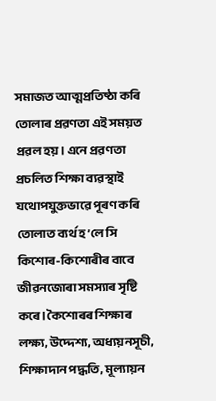সমাজত আত্মপ্রতিষ্ঠা কৰি তোলাৰ প্রৱণতা এই সময়ত প্রৱল হয়। এনে প্ৰৱণতা প্রচলিত শিক্ষা ব্যৱস্থাই যথোপযুক্তভাৱে পূৰণ কৰি তোলাত ব্যৰ্থ হ’লে সি কিশোৰ-কিশোৰীৰ বাবে জীৱনজোৰা সমস্যাৰ সৃষ্টি কৰে। কৈশোৰৰ শিক্ষাৰ লক্ষ্য, উদ্দেশ্য, অধ্যয়নসূচী, শিক্ষাদান পদ্ধতি, মূল্যায়ন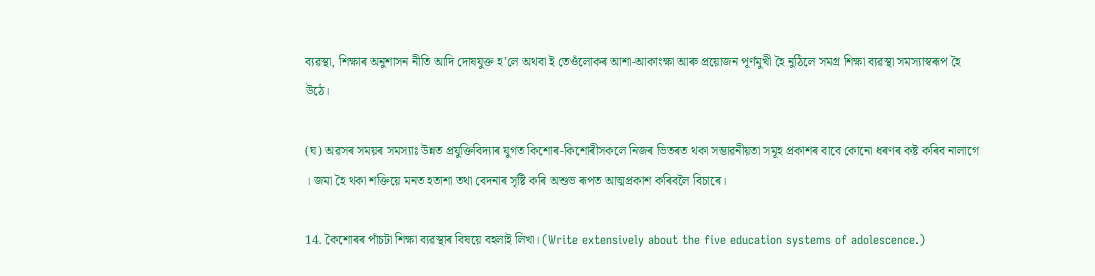ব্যৱস্থা, শিক্ষাৰ অনুশাসন নীতি আদি দোষযুক্ত হ’লে অথবা ই তেওঁলোকৰ আশা-আকাংক্ষা আৰু প্ৰয়োজন পূৰ্ণমুখী হৈ নুঠিলে সমগ্র শিক্ষা ব্যৱস্থা সমস্যাস্বৰূপ হৈ উঠে।

(ঘ) অৱসৰ সময়ৰ সমস্যাঃ উন্নত প্রযুক্তিবিদ্যাৰ যুগত কিশোৰ-কিশোৰীসকলে নিজৰ ভিতৰত থকা সম্ভাৱনীয়তা সমূহ প্ৰকাশৰ বাবে কোনো ধৰণৰ কষ্ট কৰিব নালাগে । জমা হৈ থকা শক্তিয়ে মনত হতাশা তথা বেদনাৰ সৃষ্টি কৰি অশুভ ৰূপত আত্মপ্রকাশ কৰিবলৈ বিচাৰে।

14. কৈশোৰৰ পাঁচটা শিক্ষা ব্যৱস্থাৰ বিষয়ে বহলাই লিখা। (Write extensively about the five education systems of adolescence.)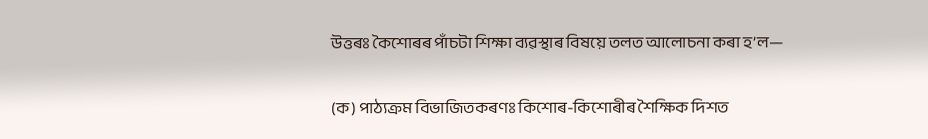উত্তৰঃ কৈশোৰৰ পাঁচটা শিক্ষা ব্যৱস্থাৰ বিষয়ে তলত আলোচনা কৰা হ’ল—

(ক) পাঠ্যক্রম বিভাজিতকৰণঃ কিশোৰ-কিশোৰীৰ শৈক্ষিক দিশত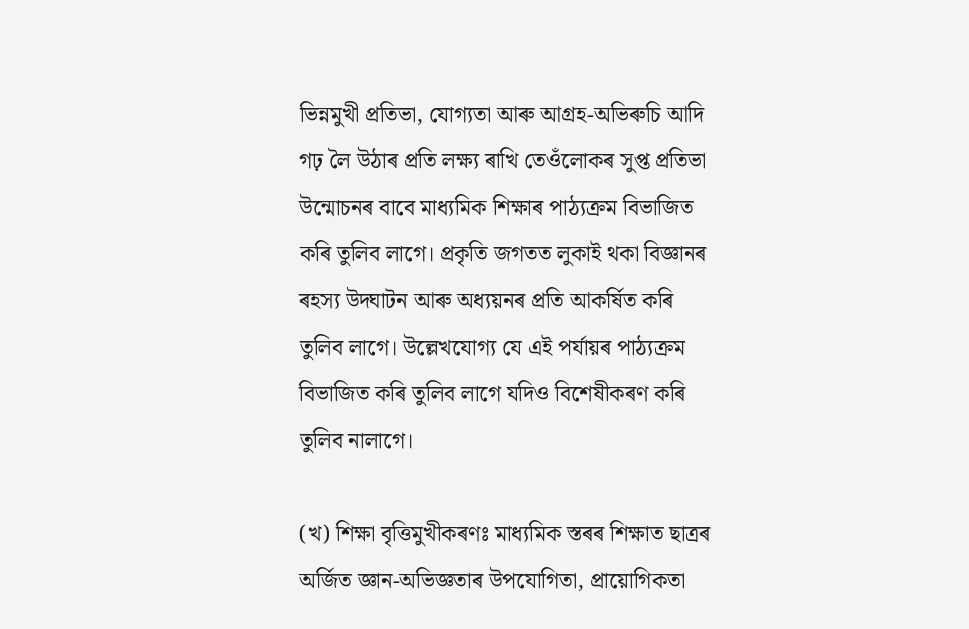ভিন্নমুখী প্রতিভা, যোগ্যতা আৰু আগ্রহ-অভিৰুচি আদি গঢ় লৈ উঠাৰ প্ৰতি লক্ষ্য ৰাখি তেওঁলোকৰ সুপ্ত প্রতিভা উন্মোচনৰ বাবে মাধ্যমিক শিক্ষাৰ পাঠ্যক্ৰম বিভাজিত কৰি তুলিব লাগে। প্রকৃতি জগতত লুকাই থকা বিজ্ঞানৰ ৰহস্য উদ্ঘাটন আৰু অধ্যয়নৰ প্ৰতি আকৰ্ষিত কৰি তুলিব লাগে। উল্লেখযোগ্য যে এই পৰ্যায়ৰ পাঠ্যক্ৰম বিভাজিত কৰি তুলিব লাগে যদিও বিশেষীকৰণ কৰি তুলিব নালাগে।

(খ) শিক্ষা বৃত্তিমুখীকৰণঃ মাধ্যমিক স্তৰৰ শিক্ষাত ছাত্ৰৰ অৰ্জিত জ্ঞান-অভিজ্ঞতাৰ উপযোগিতা, প্রায়োগিকতা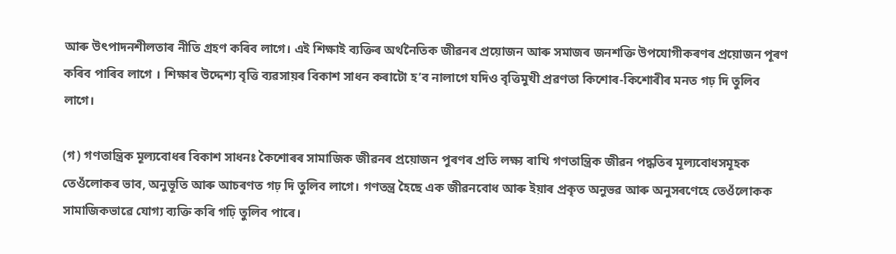আৰু উৎপাদনশীলতাৰ নীতি গ্ৰহণ কৰিব লাগে। এই শিক্ষাই ব্যক্তিৰ অৰ্থনৈতিক জীৱনৰ প্ৰয়োজন আৰু সমাজৰ জনশক্তি উপযোগীকৰণৰ প্ৰয়োজন পূৰণ কৰিব পাৰিব লাগে । শিক্ষাৰ উদ্দেশ্য বৃত্তি ব্যৱসায়ৰ বিকাশ সাধন কৰাটো হ’ব নালাগে যদিও বৃত্তিমুখী প্ৰৱণতা কিশোৰ-কিশোৰীৰ মনত গঢ় দি তুলিব লাগে।

(গ) গণতান্ত্রিক মূল্যবোধৰ বিকাশ সাধনঃ কৈশোৰৰ সামাজিক জীৱনৰ প্রয়োজন পুৰণৰ প্রতি লক্ষ্য ৰাখি গণতান্ত্রিক জীৱন পদ্ধতিৰ মূল্যবোধসমূহক তেওঁলোকৰ ভাব, অনুভূতি আৰু আচৰণত গঢ় দি তুলিব লাগে। গণতন্ত্ৰ হৈছে এক জীৱনবোধ আৰু ইয়াৰ প্ৰকৃত অনুভৱ আৰু অনুসৰণেহে তেওঁলোকক সামাজিকভাৱে যোগ্য ব্যক্তি কৰি গঢ়ি তুলিব পাৰে।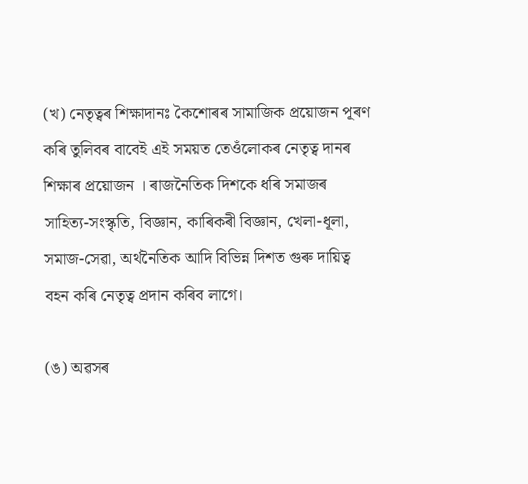(খ) নেতৃত্বৰ শিক্ষাদানঃ কৈশোৰৰ সামাজিক প্ৰয়োজন পূৰণ কৰি তুলিবৰ বাবেই এই সময়ত তেওঁলোকৰ নেতৃত্ব দানৰ শিক্ষাৰ প্ৰয়োজন । ৰাজনৈতিক দিশকে ধৰি সমাজৰ সাহিত্য-সংস্কৃতি, বিজ্ঞান, কাৰিকৰী বিজ্ঞান, খেলা-ধূলা, সমাজ-সেৱা, অর্থনৈতিক আদি বিভিন্ন দিশত গুৰু দায়িত্ব বহন কৰি নেতৃত্ব প্ৰদান কৰিব লাগে।

(ঙ) অৱসৰ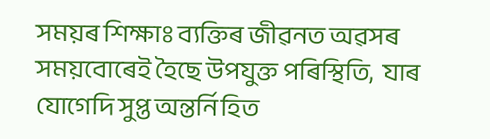সময়ৰ শিক্ষাঃ ব্যক্তিৰ জীৱনত অৱসৰ সময়বোৰেই হৈছে উপযুক্ত পৰিস্থিতি,  যাৰ যোগেদি সুপ্ত অন্তৰ্নিহিত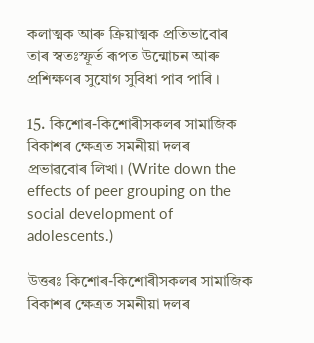কলাত্মক আৰু ক্ৰিয়াত্মক প্রতিভাবোৰ তাৰ স্বতঃস্ফূর্ত ৰূপত উন্মোচন আৰু প্ৰশিক্ষণৰ সুযোগ সুবিধা পাব পাৰি ।

15. কিশোৰ-কিশোৰীসকলৰ সামাজিক বিকাশৰ ক্ষেত্ৰত সমনীয়া দলৰ প্ৰভাৱবোৰ লিখা। (Write down the effects of peer grouping on the social development of adolescents.)

উত্তৰঃ কিশোৰ-কিশোৰীসকলৰ সামাজিক বিকাশৰ ক্ষেত্ৰত সমনীয়া দলৰ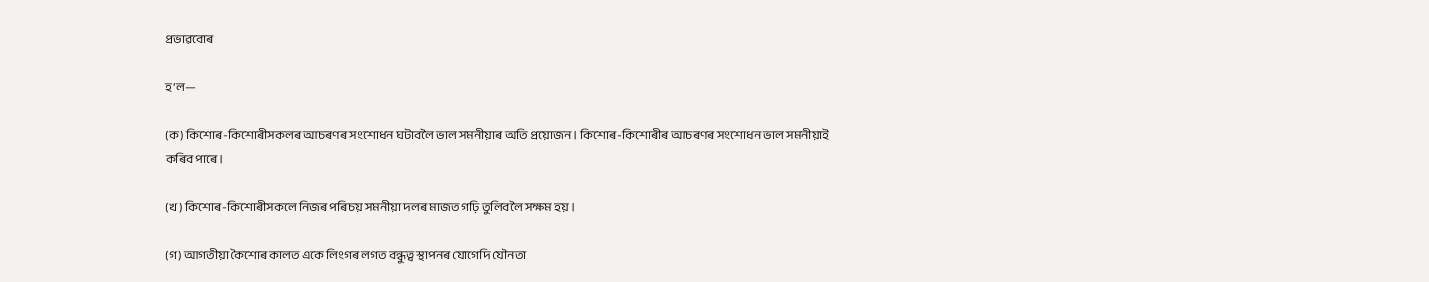প্ৰভাৱবোৰ

হ’ল—

(ক) কিশোৰ-কিশোৰীসকলৰ আচৰণৰ সংশোধন ঘটাবলৈ ভাল সমনীয়াৰ অতি প্ৰয়োজন । কিশোৰ-কিশোৰীৰ আচৰণৰ সংশোধন ভাল সমনীয়াই কৰিব পাৰে।

(খ) কিশোৰ-কিশোৰীসকলে নিজৰ পৰিচয় সমনীয়া দলৰ মাজত গঢ়ি তুলিবলৈ সক্ষম হয় ।

(গ) আগতীয়া কৈশোৰ কালত একে লিংগৰ লগত বন্ধুত্ব স্থাপনৰ যোগেদি যৌনতা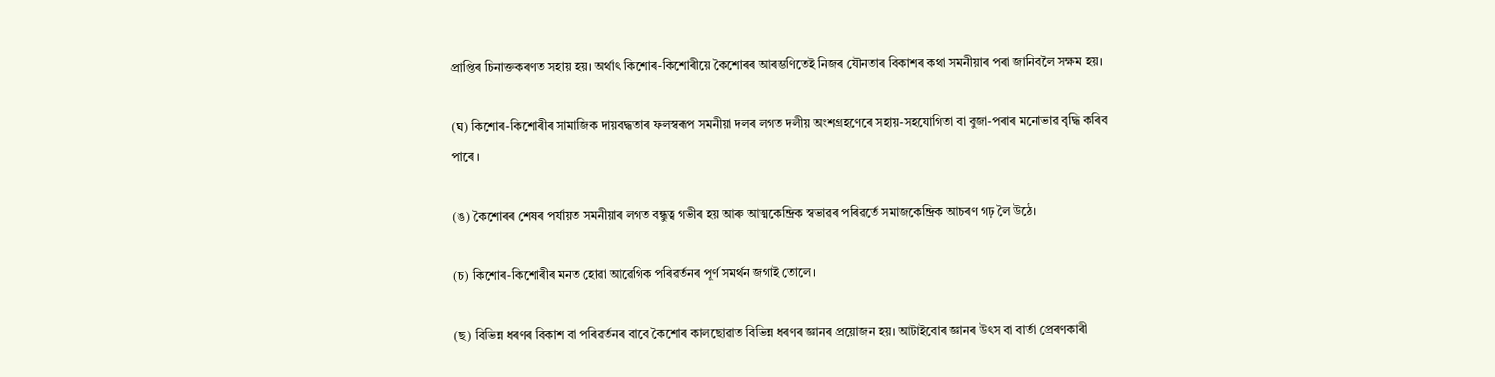প্রাপ্তিৰ চিনাক্তকৰণত সহায় হয়। অর্থাৎ কিশোৰ-কিশোৰীয়ে কৈশোৰৰ আৰম্ভণিতেই নিজৰ যৌনতাৰ বিকাশৰ কথা সমনীয়াৰ পৰা জানিবলৈ সক্ষম হয়।

(ঘ) কিশোৰ-কিশোৰীৰ সামাজিক দায়বদ্ধতাৰ ফলস্বৰূপ সমনীয়া দলৰ লগত দলীয় অংশগ্রহণেৰে সহায়-সহযোগিতা বা বুজা-পৰাৰ মনোভাৱ বৃদ্ধি কৰিব পাৰে ।

(ঙ) কৈশোৰৰ শেষৰ পৰ্যায়ত সমনীয়াৰ লগত বন্ধুত্ব গভীৰ হয় আৰু আত্মকেন্দ্ৰিক স্বভাৱৰ পৰিৱৰ্তে সমাজকেন্দ্ৰিক আচৰণ গঢ় লৈ উঠে।

(চ) কিশোৰ-কিশোৰীৰ মনত হোৱা আৱেগিক পৰিৱৰ্তনৰ পূৰ্ণ সমৰ্থন জগাই তোলে।

(ছ) বিভিন্ন ধৰণৰ বিকাশ বা পৰিৱৰ্তনৰ বাবে কৈশোৰ কালছোৱাত বিভিন্ন ধৰণৰ জ্ঞানৰ প্রয়োজন হয়। আটাইবোৰ জ্ঞানৰ উৎস বা বাৰ্তা প্ৰেৰণকাৰী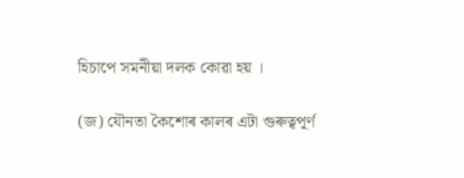হিচাপে সমনীয়া দলক কোৱা হয় ।

(জ) যৌনতা কৈশোৰ কালৰ এটা গুৰুত্বপূৰ্ণ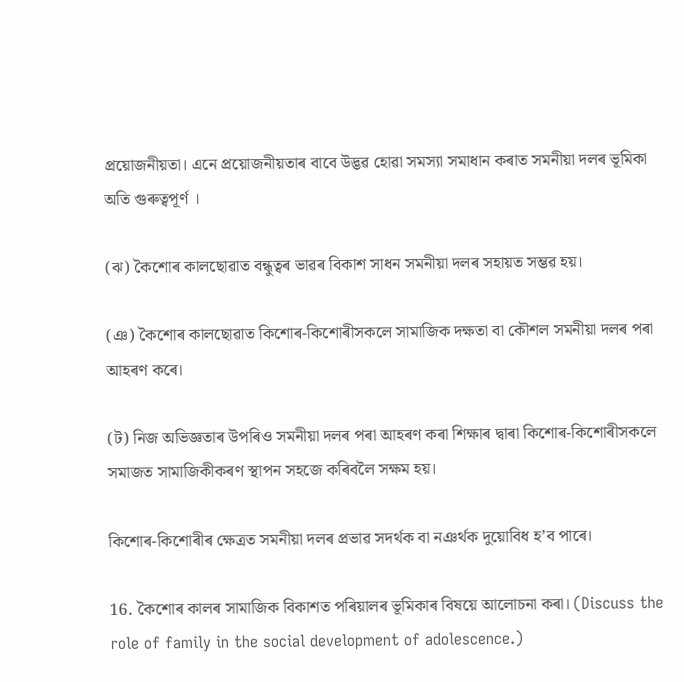প্ৰয়োজনীয়তা। এনে প্ৰয়োজনীয়তাৰ বাবে উদ্ভৱ হোৱা সমস্যা সমাধান কৰাত সমনীয়া দলৰ ভূমিকা অতি গুৰুত্বপূৰ্ণ ।

(ঝ) কৈশোৰ কালছোৱাত বন্ধুত্বৰ ভাৱৰ বিকাশ সাধন সমনীয়া দলৰ সহায়ত সম্ভৱ হয়।

(ঞ) কৈশোৰ কালছোৱাত কিশোৰ-কিশোৰীসকলে সামাজিক দক্ষতা বা কৌশল সমনীয়া দলৰ পৰা আহৰণ কৰে।

(ট) নিজ অভিজ্ঞতাৰ উপৰিও সমনীয়া দলৰ পৰা আহৰণ কৰা শিক্ষাৰ দ্বাৰা কিশোৰ-কিশোৰীসকলে সমাজত সামাজিকীকৰণ স্থাপন সহজে কৰিবলৈ সক্ষম হয়।

কিশোৰ-কিশোৰীৰ ক্ষেত্ৰত সমনীয়া দলৰ প্ৰভাৱ সদর্থক বা নঞর্থক দুয়োবিধ হ’ব পাৰে।

16. কৈশোৰ কালৰ সামাজিক বিকাশত পৰিয়ালৰ ভূমিকাৰ বিষয়ে আলোচনা কৰা। (Discuss the role of family in the social development of adolescence.)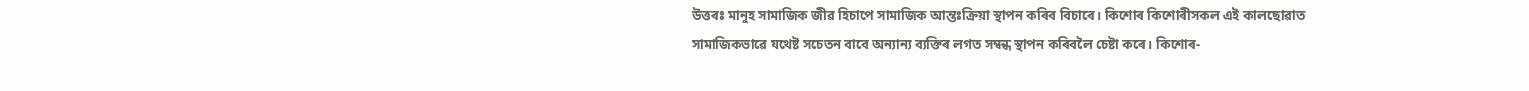উত্তৰঃ মানুহ সামাজিক জীৱ হিচাপে সামাজিক আন্তঃক্রিয়া স্থাপন কৰিব বিচাৰে। কিশোৰ কিশোৰীসকল এই কালছোৱাত সামাজিকভাৱে যথেষ্ট সচেতন বাবে অন্যান্য ব্যক্তিৰ লগত সম্বন্ধ স্থাপন কৰিবলৈ চেষ্টা কৰে। কিশোৰ-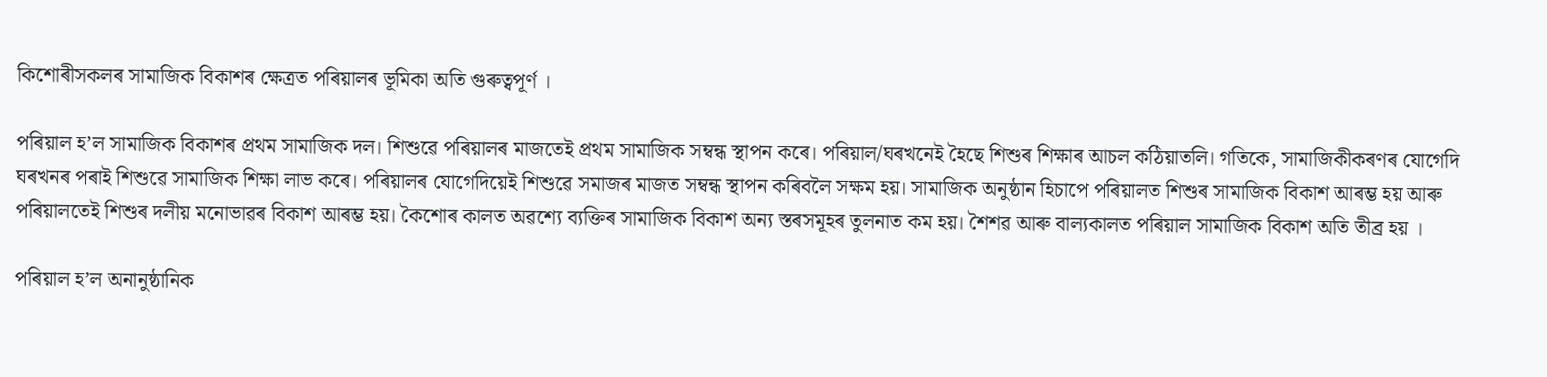কিশোৰীসকলৰ সামাজিক বিকাশৰ ক্ষেত্ৰত পৰিয়ালৰ ভূমিকা অতি গুৰুত্বপূৰ্ণ ।

পৰিয়াল হ’ল সামাজিক বিকাশৰ প্ৰথম সামাজিক দল। শিশুৱে পৰিয়ালৰ মাজতেই প্রথম সামাজিক সম্বন্ধ স্থাপন কৰে। পৰিয়াল/ঘৰখনেই হৈছে শিশুৰ শিক্ষাৰ আচল কঠিয়াতলি। গতিকে, সামাজিকীকৰণৰ যোগেদি ঘৰখনৰ পৰাই শিশুৱে সামাজিক শিক্ষা লাভ কৰে। পৰিয়ালৰ যোগেদিয়েই শিশুৱে সমাজৰ মাজত সম্বন্ধ স্থাপন কৰিবলৈ সক্ষম হয়। সামাজিক অনুষ্ঠান হিচাপে পৰিয়ালত শিশুৰ সামাজিক বিকাশ আৰম্ভ হয় আৰু পৰিয়ালতেই শিশুৰ দলীয় মনোভাৱৰ বিকাশ আৰম্ভ হয়। কৈশোৰ কালত অৱশ্যে ব্যক্তিৰ সামাজিক বিকাশ অন্য স্তৰসমূহৰ তুলনাত কম হয়। শৈশৱ আৰু বাল্যকালত পৰিয়াল সামাজিক বিকাশ অতি তীব্র হয় ।

পৰিয়াল হ’ল অনানুষ্ঠানিক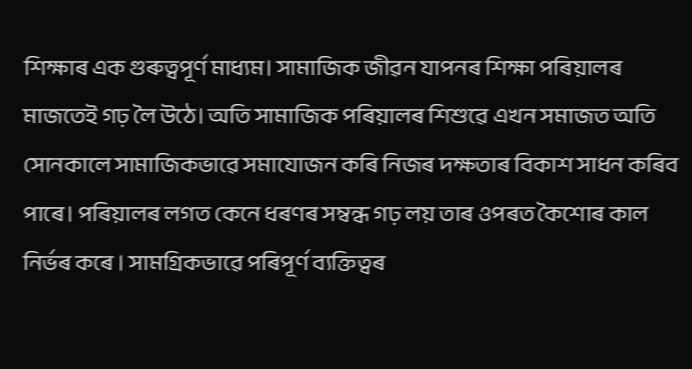শিক্ষাৰ এক গুৰুত্বপূৰ্ণ মাধ্যম। সামাজিক জীৱন যাপনৰ শিক্ষা পৰিয়ালৰ মাজতেই গঢ় লৈ উঠে। অতি সামাজিক পৰিয়ালৰ শিশুৱে এখন সমাজত অতি সোনকালে সামাজিকভাৱে সমাযোজন কৰি নিজৰ দক্ষতাৰ বিকাশ সাধন কৰিব পাৰে। পৰিয়ালৰ লগত কেনে ধৰণৰ সম্বন্ধ গঢ় লয় তাৰ ওপৰত কৈশোৰ কাল নিৰ্ভৰ কৰে । সামগ্ৰিকভাৱে পৰিপূৰ্ণ ব্যক্তিত্বৰ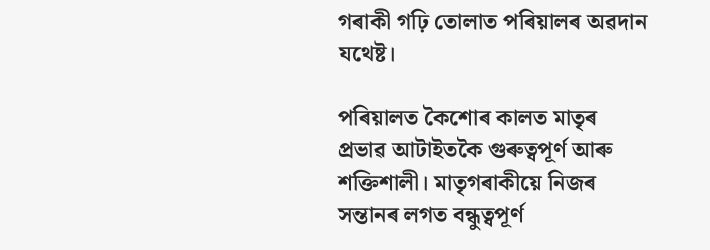গৰাকী গঢ়ি তোলাত পৰিয়ালৰ অৱদান যথেষ্ট।

পৰিয়ালত কৈশোৰ কালত মাতৃৰ প্ৰভাৱ আটাইতকৈ গুৰুত্বপূৰ্ণ আৰু শক্তিশালী। মাতৃগৰাকীয়ে নিজৰ সন্তানৰ লগত বন্ধুত্বপূৰ্ণ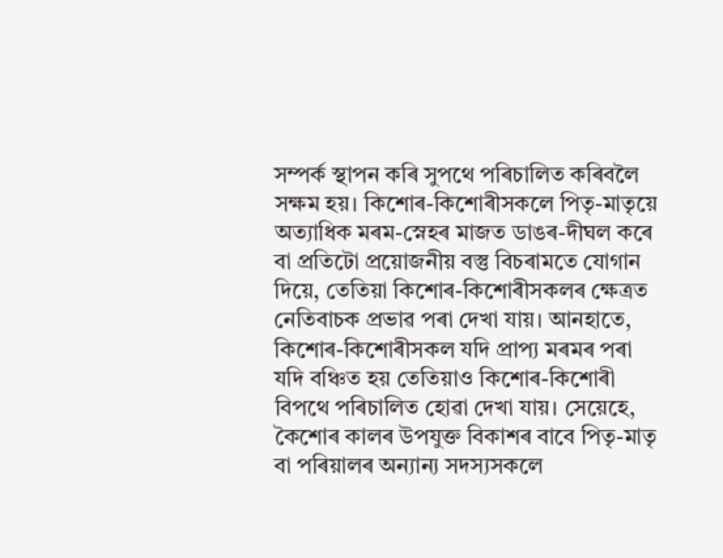সম্পর্ক স্থাপন কৰি সুপথে পৰিচালিত কৰিবলৈ সক্ষম হয়। কিশোৰ-কিশোৰীসকলে পিতৃ-মাতৃয়ে অত্যাধিক মৰম-স্নেহৰ মাজত ডাঙৰ-দীঘল কৰে বা প্ৰতিটো প্ৰয়োজনীয় বস্তু বিচৰামতে যোগান দিয়ে, তেতিয়া কিশোৰ-কিশোৰীসকলৰ ক্ষেত্ৰত নেতিবাচক প্ৰভাৱ পৰা দেখা যায়। আনহাতে, কিশোৰ-কিশোৰীসকল যদি প্রাপ্য মৰমৰ পৰা যদি বঞ্চিত হয় তেতিয়াও কিশোৰ-কিশোৰী বিপথে পৰিচালিত হোৱা দেখা যায়। সেয়েহে, কৈশোৰ কালৰ উপযুক্ত বিকাশৰ বাবে পিতৃ-মাতৃ বা পৰিয়ালৰ অন্যান্য সদস্যসকলে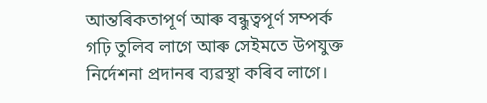আন্তৰিকতাপূৰ্ণ আৰু বন্ধুত্বপূৰ্ণ সম্পৰ্ক গঢ়ি তুলিব লাগে আৰু সেইমতে উপযুক্ত নির্দেশনা প্ৰদানৰ ব্যৱস্থা কৰিব লাগে।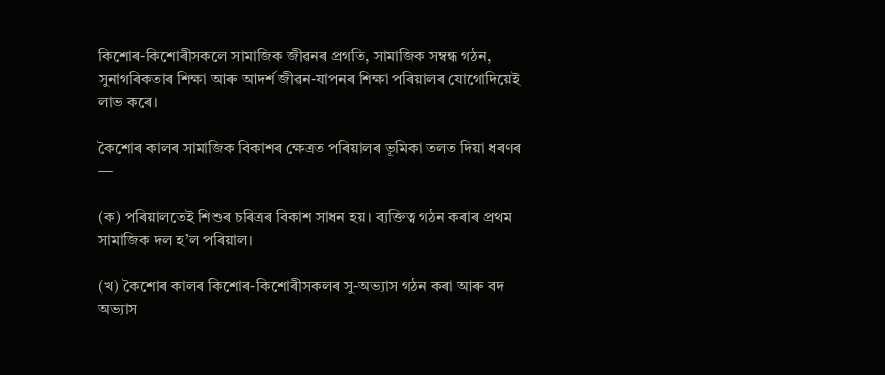কিশোৰ-কিশোৰীসকলে সামাজিক জীৱনৰ প্ৰগতি, সামাজিক সম্বন্ধ গঠন, সুনাগৰিকতাৰ শিক্ষা আৰু আদৰ্শ জীৱন-যাপনৰ শিক্ষা পৰিয়ালৰ যোগোদিয়েই লাভ কৰে।

কৈশোৰ কালৰ সামাজিক বিকাশৰ ক্ষেত্ৰত পৰিয়ালৰ ভূমিকা তলত দিয়া ধৰণৰ —

(ক) পৰিয়ালতেই শিশুৰ চৰিত্ৰৰ বিকাশ সাধন হয়। ব্যক্তিত্ব গঠন কৰাৰ প্ৰথম সামাজিক দল হ’ল পৰিয়াল।

(খ) কৈশোৰ কালৰ কিশোৰ-কিশোৰীসকলৰ সু-অভ্যাস গঠন কৰা আৰু বদ অভ্যাস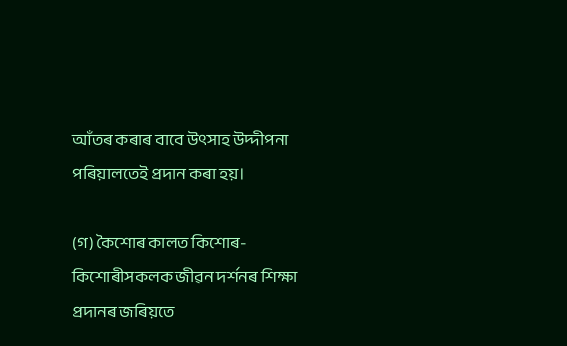আঁতৰ কৰাৰ বাবে উৎসাহ উদ্দীপনা পৰিয়ালতেই প্ৰদান কৰা হয়।

(গ) কৈশোৰ কালত কিশোৰ-কিশোৰীসকলক জীৱন দৰ্শনৰ শিক্ষা প্ৰদানৰ জৰিয়তে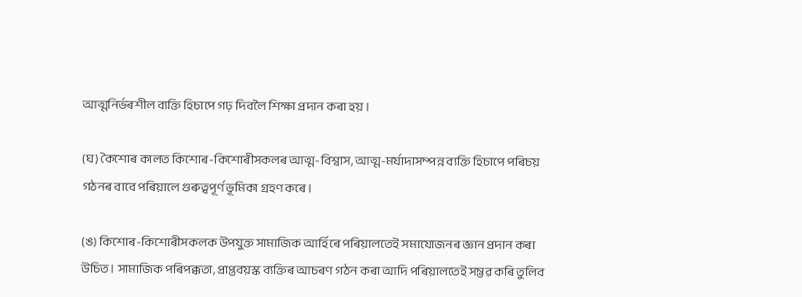আত্মনিৰ্ভৰশীল ব্যক্তি হিচাপে গঢ় দিবলৈ শিক্ষা প্ৰদান কৰা হয় ।

(ঘ) কৈশোৰ কালত কিশোৰ-কিশোৰীসকলৰ আত্ম-বিশ্বাস, আত্ম-মর্যাদাসম্পন্ন ব্যক্তি হিচাপে পৰিচয় গঠনৰ বাবে পৰিয়ালে গুৰুত্বপূৰ্ণ ভূমিকা গ্ৰহণ কৰে।

(ঙ) কিশোৰ-কিশোৰীসকলক উপযুক্ত সামাজিক আৰ্হিৰে পৰিয়ালতেই সমাযোজনৰ জ্ঞান প্ৰদান কৰা উচিত । সামাজিক পৰিপক্কতা, প্ৰাপ্তবয়স্ক ব্যক্তিৰ আচৰণ গঠন কৰা আদি পৰিয়ালতেই সম্ভৱ কৰি তুলিব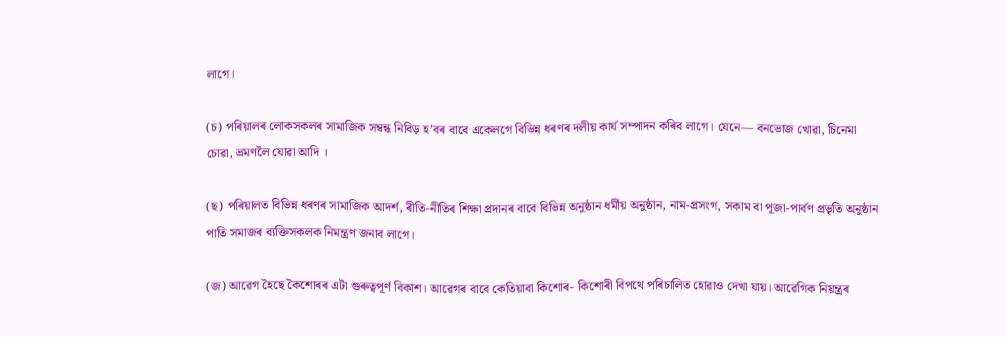লাগে।

(চ) পৰিয়ালৰ লোকসকলৰ সামাজিক সম্বন্ধ নিবিড় হ’বৰ বাবে একেলগে বিভিন্ন ধৰণৰ দলীয় কাৰ্য সম্পাদন কৰিব লাগে। যেনে— বনভোজ খোৱা, চিনেমা চোৱা, ভ্ৰমণলৈ যোৱা আদি ।

(ছ) পৰিয়ালত বিভিন্ন ধৰণৰ সামাজিক আদৰ্শ, ৰীতি-নীতিৰ শিক্ষা প্ৰদানৰ বাবে বিভিন্ন অনুষ্ঠান ধর্মীয় অনুষ্ঠান, নাম-প্ৰসংগ, সকাম বা পূজা-পার্বণ প্রভৃতি অনুষ্ঠান পাতি সমাজৰ ব্যক্তিসকলক নিমন্ত্রণ জনাব লাগে।

(জ) আৱেগ হৈছে কৈশোৰৰ এটা গুৰুত্বপূৰ্ণ বিকাশ। আৱেগৰ বাবে কেতিয়াবা কিশোৰ- কিশোৰী বিপথে পৰিচালিত হোৱাও দেখা যায়। আৱেগিক নিয়ন্ত্রৰ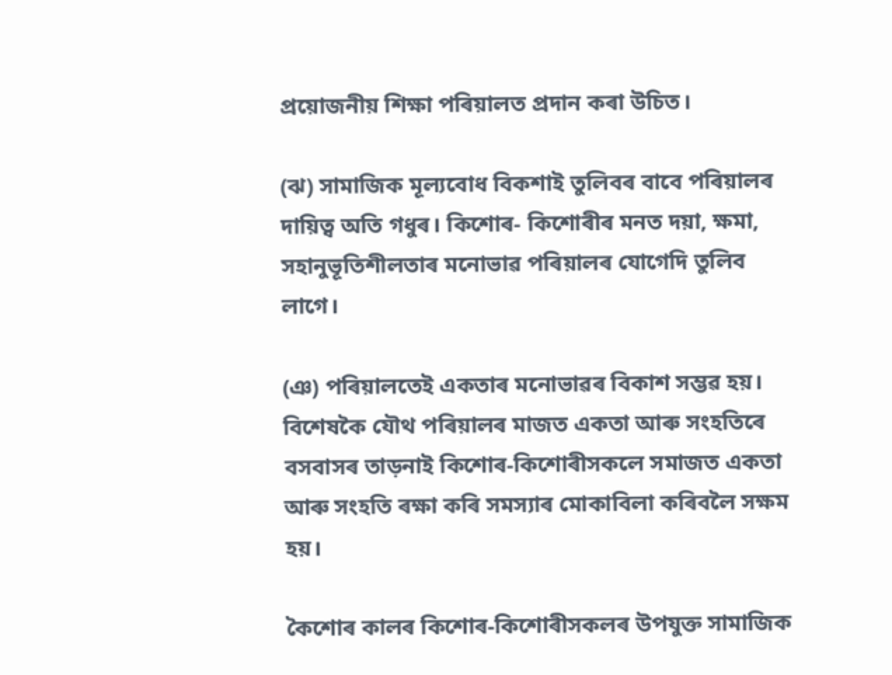প্রয়োজনীয় শিক্ষা পৰিয়ালত প্ৰদান কৰা উচিত।

(ঝ) সামাজিক মূল্যবোধ বিকশাই তুলিবৰ বাবে পৰিয়ালৰ দায়িত্ব অতি গধুৰ। কিশোৰ- কিশোৰীৰ মনত দয়া, ক্ষমা, সহানুভূতিশীলতাৰ মনোভাৱ পৰিয়ালৰ যোগেদি তুলিব লাগে।

(ঞ) পৰিয়ালতেই একতাৰ মনোভাৱৰ বিকাশ সম্ভৱ হয়। বিশেষকৈ যৌথ পৰিয়ালৰ মাজত একতা আৰু সংহতিৰে বসবাসৰ তাড়নাই কিশোৰ-কিশোৰীসকলে সমাজত একতা আৰু সংহতি ৰক্ষা কৰি সমস্যাৰ মোকাবিলা কৰিবলৈ সক্ষম হয়।

কৈশোৰ কালৰ কিশোৰ-কিশোৰীসকলৰ উপযুক্ত সামাজিক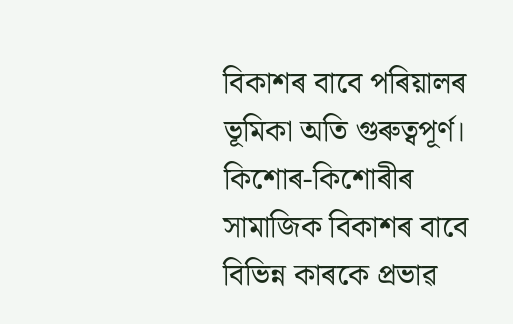বিকাশৰ বাবে পৰিয়ালৰ ভূমিকা অতি গুৰুত্বপূৰ্ণ। কিশোৰ-কিশোৰীৰ সামাজিক বিকাশৰ বাবে বিভিন্ন কাৰকে প্ৰভাৱ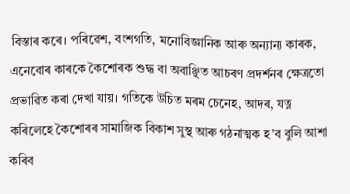বিস্তাৰ কৰে। পৰিৱেশ, বংশগতি, মনোবিজ্ঞানিক আৰু অন্যান্য কাৰক, এনেবোৰ কাৰকে কৈশোৰক শুদ্ধ বা অবাঞ্ছিত আচৰণ প্ৰদৰ্শনৰ ক্ষেত্ৰতো প্ৰভাৱিত কৰা দেখা যায়। গতিকে উচিত মৰম চেনেহ, আদৰ, যত্ন কৰিলেহে কৈশোৰৰ সামাজিক বিকাশ সুস্থ আৰু গঠনাত্মক হ’ব বুলি আশা কৰিব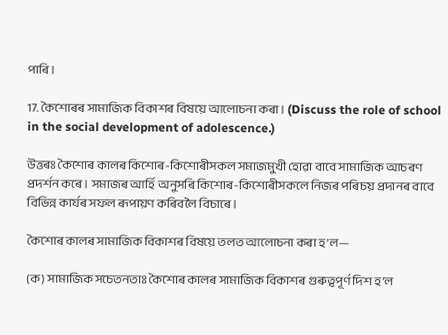পাৰি।

17. কৈশোৰৰ সামাজিক বিকাশৰ বিষয়ে আলোচনা কৰা। (Discuss the role of school in the social development of adolescence.)

উত্তৰঃ কৈশোৰ কালৰ কিশোৰ-কিশোৰীসকল সমাজমুখী হোৱা বাবে সামাজিক আচৰণ প্ৰদৰ্শন কৰে। সমাজৰ আৰ্হি অনুসৰি কিশোৰ-কিশোৰীসকলে নিজৰ পৰিচয় প্ৰদানৰ বাবে বিভিন্ন কাৰ্যৰ সফল ৰূপায়ণ কৰিবলৈ বিচাৰে।

কৈশোৰ কালৰ সামাজিক বিকাশৰ বিষয়ে তলত আলোচনা কৰা হ’ল—

(ক) সামাজিক সচেতনতাঃ কৈশোৰ কালৰ সামাজিক বিকাশৰ গুৰুত্বপূৰ্ণ দিশ হ’ল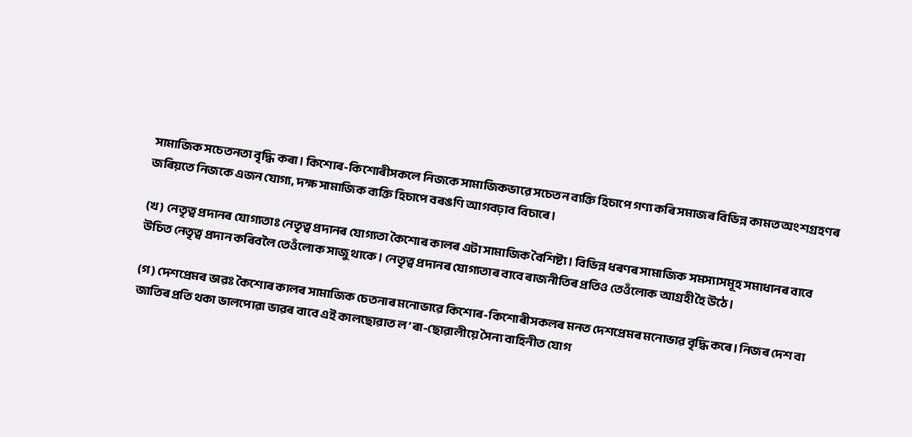সামাজিক সচেতনতা বৃদ্ধি কৰা। কিশোৰ-কিশোৰীসকলে নিজকে সামাজিকভাৱে সচেতন ব্যক্তি হিচাপে গণ্য কৰি সমাজৰ বিভিন্ন কামত অংশগ্ৰহণৰ জৰিয়তে নিজকে এজন যোগ্য, দক্ষ সামাজিক ব্যক্তি হিচাপে বৰঙণি আগবঢ়াব বিচাৰে।

(খ) নেতৃত্ব প্ৰদানৰ যোগ্যতাঃ নেতৃত্ব প্ৰদানৰ যোগ্যতা কৈশোৰ কালৰ এটা সামাজিক বৈশিষ্ট্য। বিভিন্ন ধৰণৰ সামাজিক সমস্যাসমূহ সমাধানৰ বাবে উচিত নেতৃত্ব প্ৰদান কৰিবলৈ তেওঁলোক সাজু থাকে। নেতৃত্ব প্ৰদানৰ যোগ্যতাৰ বাবে ৰাজনীতিৰ প্ৰতিও তেওঁলোক আগ্ৰহী হৈ উঠে।

(গ) দেশপ্ৰেমৰ ভাৱঃ কৈশোৰ কালৰ সামাজিক চেতনাৰ মনোভাৱে কিশোৰ-কিশোৰীসকলৰ মনত দেশপ্ৰেমৰ মনোভাৱ বৃদ্ধি কৰে। নিজৰ দেশ বা জাতিৰ প্ৰতি থকা ভালপোৱা ভাৱৰ বাবে এই কালছোৱাত ল’ৰা-ছোৱালীয়ে সৈন্য বাহিনীত যোগ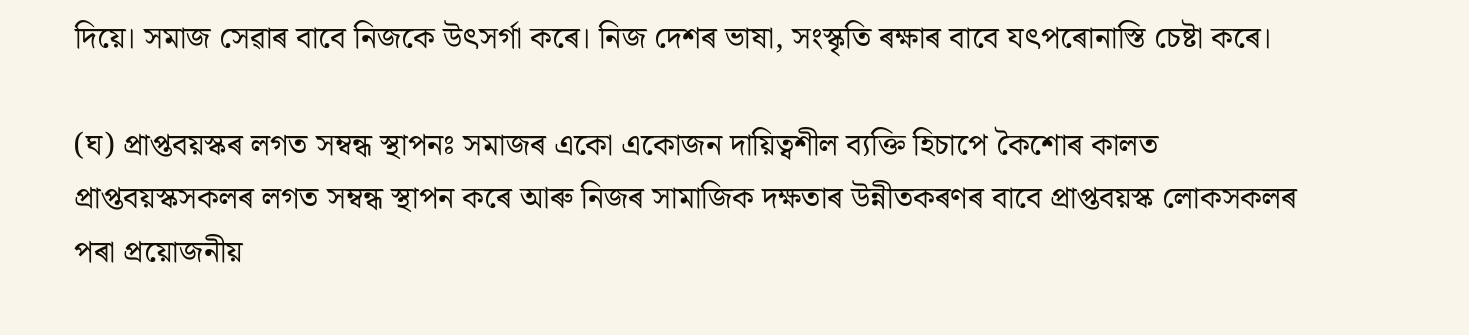দিয়ে। সমাজ সেৱাৰ বাবে নিজকে উৎসর্গা কৰে। নিজ দেশৰ ভাষা, সংস্কৃতি ৰক্ষাৰ বাবে যৎপৰোনাস্তি চেষ্টা কৰে।

(ঘ) প্রাপ্তবয়স্কৰ লগত সম্বন্ধ স্থাপনঃ সমাজৰ একো একোজন দায়িত্বশীল ব্যক্তি হিচাপে কৈশোৰ কালত প্ৰাপ্তবয়স্কসকলৰ লগত সম্বন্ধ স্থাপন কৰে আৰু নিজৰ সামাজিক দক্ষতাৰ উন্নীতকৰণৰ বাবে প্ৰাপ্তবয়স্ক লোকসকলৰ পৰা প্রয়োজনীয়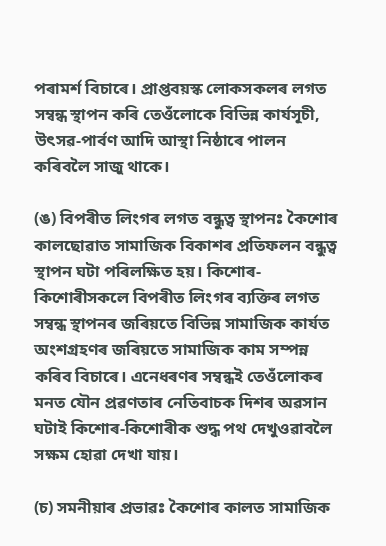পৰামৰ্শ বিচাৰে। প্ৰাপ্তবয়স্ক লোকসকলৰ লগত সম্বন্ধ স্থাপন কৰি তেওঁলোকে বিভিন্ন কাৰ্যসূচী, উৎসৱ-পার্বণ আদি আস্থা নিষ্ঠাৰে পালন কৰিবলৈ সাজু থাকে।

(ঙ) বিপৰীত লিংগৰ লগত বন্ধুত্ব স্থাপনঃ কৈশোৰ কালছোৱাত সামাজিক বিকাশৰ প্রতিফলন বন্ধুত্ব স্থাপন ঘটা পৰিলক্ষিত হয়। কিশোৰ-কিশোৰীসকলে বিপৰীত লিংগৰ ব্যক্তিৰ লগত সম্বন্ধ স্থাপনৰ জৰিয়তে বিভিন্ন সামাজিক কাৰ্যত অংশগ্ৰহণৰ জৰিয়তে সামাজিক কাম সম্পন্ন কৰিব বিচাৰে। এনেধৰণৰ সম্বন্ধই তেওঁলোকৰ মনত যৌন প্ৰৱণতাৰ নেতিবাচক দিশৰ অৱসান ঘটাই কিশোৰ-কিশোৰীক শুদ্ধ পথ দেখুওৱাবলৈ সক্ষম হোৱা দেখা যায়।

(চ) সমনীয়াৰ প্ৰভাৱঃ কৈশোৰ কালত সামাজিক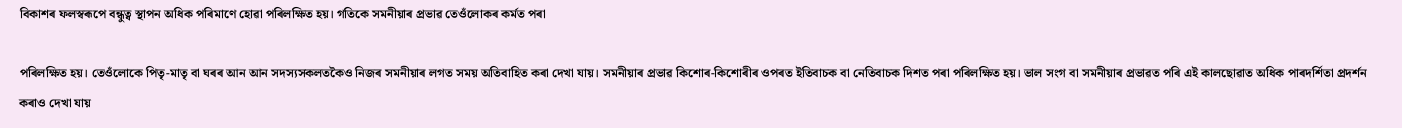বিকাশৰ ফলস্বৰূপে বন্ধুত্ব স্থাপন অধিক পৰিমাণে হোৱা পৰিলক্ষিত হয়। গতিকে সমনীয়াৰ প্ৰভাৱ তেওঁলোকৰ কৰ্মত পৰা

পৰিলক্ষিত হয়। তেওঁলোকে পিতৃ-মাতৃ বা ঘৰৰ আন আন সদস্যসকলতকৈও নিজৰ সমনীয়াৰ লগত সময় অতিবাহিত কৰা দেখা যায়। সমনীয়াৰ প্ৰভাৱ কিশোৰ-কিশোৰীৰ ওপৰত ইতিবাচক বা নেতিবাচক দিশত পৰা পৰিলক্ষিত হয়। ভাল সংগ বা সমনীয়াৰ প্ৰভাৱত পৰি এই কালছোৱাত অধিক পাৰদৰ্শিতা প্ৰদৰ্শন কৰাও দেখা যায়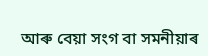আৰু বেয়া সংগ বা সমনীয়াৰ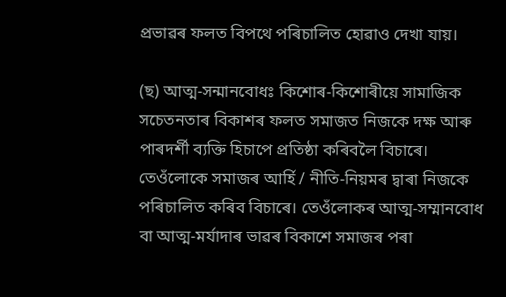প্ৰভাৱৰ ফলত বিপথে পৰিচালিত হোৱাও দেখা যায়।

(ছ) আত্ম-সন্মানবোধঃ কিশোৰ-কিশোৰীয়ে সামাজিক সচেতনতাৰ বিকাশৰ ফলত সমাজত নিজকে দক্ষ আৰু পাৰদৰ্শী ব্যক্তি হিচাপে প্ৰতিষ্ঠা কৰিবলৈ বিচাৰে। তেওঁলোকে সমাজৰ আৰ্হি / নীতি-নিয়মৰ দ্বাৰা নিজকে পৰিচালিত কৰিব বিচাৰে। তেওঁলোকৰ আত্ম-সম্মানবোধ বা আত্ম-মর্যাদাৰ ভাৱৰ বিকাশে সমাজৰ পৰা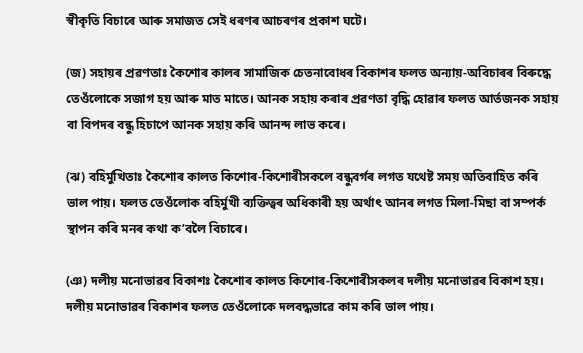স্বীকৃতি বিচাৰে আৰু সমাজত সেই ধৰণৰ আচৰণৰ প্ৰকাশ ঘটে।

(জ) সহায়ৰ প্ৰৱণতাঃ কৈশোৰ কালৰ সামাজিক চেতনাবোধৰ বিকাশৰ ফলত অন্যায়-অবিচাৰৰ বিৰুদ্ধে তেওঁলোকে সজাগ হয় আৰু মাত মাতে। আনক সহায় কৰাৰ প্ৰৱণতা বৃদ্ধি হোৱাৰ ফলত আৰ্তজনক সহায় বা বিপদৰ বন্ধু হিচাপে আনক সহায় কৰি আনন্দ লাভ কৰে।

(ঝ) বহিৰ্মুখিতাঃ কৈশোৰ কালত কিশোৰ-কিশোৰীসকলে বন্ধুবৰ্গৰ লগত যথেষ্ট সময় অতিবাহিত কৰি ভাল পায়। ফলত তেওঁলোক বহির্মুখী ব্যক্তিত্বৰ অধিকাৰী হয় অর্থাৎ আনৰ লগত মিলা-মিছা বা সম্পৰ্ক স্থাপন কৰি মনৰ কথা ক’বলৈ বিচাৰে।

(ঞ) দলীয় মনোভাৱৰ বিকাশঃ কৈশোৰ কালত কিশোৰ-কিশোৰীসকলৰ দলীয় মনোভাৱৰ বিকাশ হয়। দলীয় মনোভাৱৰ বিকাশৰ ফলত তেওঁলোকে দলবদ্ধভাৱে কাম কৰি ভাল পায়।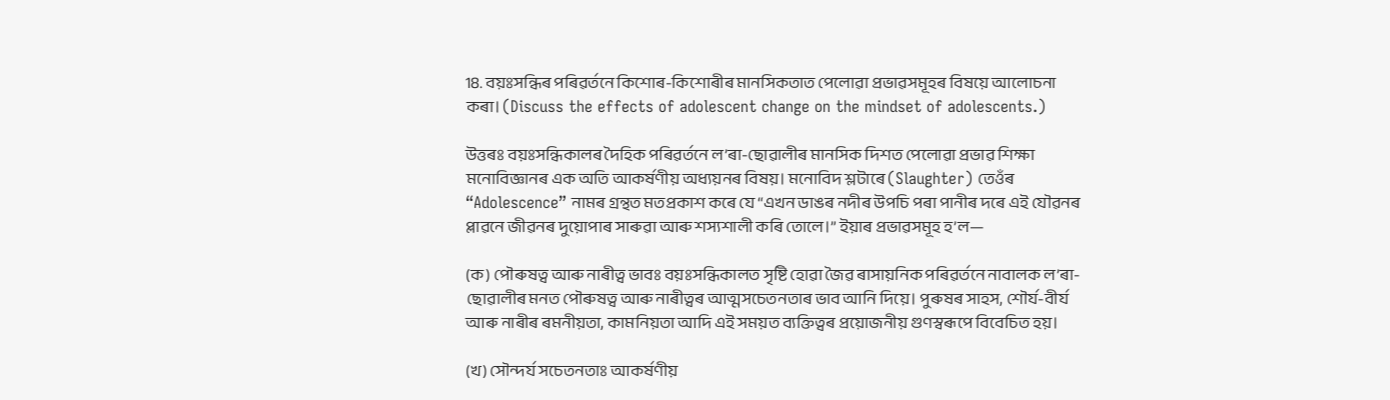18. বয়ঃসন্ধিৰ পৰিৱৰ্তনে কিশোৰ-কিশোৰীৰ মানসিকতাত পেলোৱা প্ৰভাৱসমূহৰ বিষয়ে আলোচনা কৰা। (Discuss the effects of adolescent change on the mindset of adolescents.)

উত্তৰঃ বয়ঃসন্ধিকালৰ দৈহিক পৰিৱৰ্তনে ল’ৰা-ছোৱালীৰ মানসিক দিশত পেলোৱা প্রভাৱ শিক্ষা মনোবিজ্ঞানৰ এক অতি আকর্ষণীয় অধ্যয়নৰ বিষয়। মনোবিদ শ্লটাৰে (Slaughter) তেওঁৰ “Adolescence” নামৰ গ্ৰন্থত মতপ্রকাশ কৰে যে “এখন ডাঙৰ নদীৰ উপচি পৰা পানীৰ দৰে এই যৌৱনৰ প্লাৱনে জীৱনৰ দুয়োপাৰ সাৰুৱা আৰু শস্যশালী কৰি তোলে।” ইয়াৰ প্ৰভাৱসমূহ হ’ল—

(ক) পৌৰুষত্ব আৰু নাৰীত্ব ভাবঃ বয়ঃসন্ধিকালত সৃষ্টি হোৱা জৈৱ ৰাসায়নিক পৰিৱৰ্তনে নাবালক ল’ৰা-ছোৱালীৰ মনত পৌৰুষত্ব আৰু নাৰীত্বৰ আত্মসচেতনতাৰ ভাব আনি দিয়ে। পুৰুষৰ সাহস, শৌর্য-বীর্য আৰু নাৰীৰ ৰমনীয়তা, কামনিয়তা আদি এই সময়ত ব্যক্তিত্বৰ প্রয়োজনীয় গুণস্বৰূপে বিবেচিত হয়।

(খ) সৌন্দর্য সচেতনতাঃ আকর্ষণীয়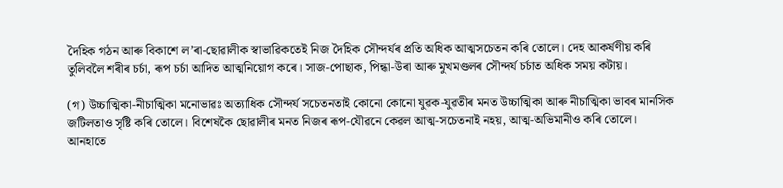দৈহিক গঠন আৰু বিকাশে ল’ৰা-ছোৱালীক স্বাভাৱিকতেই নিজ দৈহিক সৌন্দৰ্যৰ প্ৰতি অধিক আত্মসচেতন কৰি তোলে। দেহ আকর্ষণীয় কৰি তুলিবলৈ শৰীৰ চৰ্চা, ৰূপ চর্চা আদিত আত্মনিয়োগ কৰে। সাজ-পোছাক, পিন্ধা-উৰা আৰু মুখমণ্ডলৰ সৌন্দৰ্য চৰ্চাত অধিক সময় কটায়।

(গ) উচ্চাত্মিকা-নীচাত্মিকা মনোভাৱঃ অত্যাধিক সৌন্দর্য সচেতনতাই কোনো কোনো যুৱক-যুৱতীৰ মনত উচ্চাত্মিকা আৰু নীচাত্মিকা ভাবৰ মানসিক জটিলতাও সৃষ্টি কৰি তোলে। বিশেষকৈ ছোৱালীৰ মনত নিজৰ ৰূপ-যৌৱনে কেৱল আত্ম-সচেতনাই নহয়, আত্ম-অভিমানীও কৰি তোলে। আনহাতে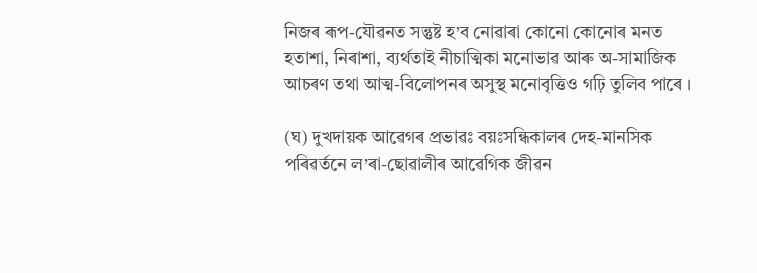নিজৰ ৰূপ-যৌৱনত সন্তুষ্ট হ’ব নোৱাৰা কোনো কোনোৰ মনত হতাশা, নিৰাশা, ব্যর্থতাই নীচাত্মিকা মনোভাৱ আৰু অ-সামাজিক আচৰণ তথা আত্ম-বিলোপনৰ অসুস্থ মনোবৃত্তিও গঢ়ি তুলিব পাৰে ।

(ঘ) দুখদায়ক আৱেগৰ প্ৰভাৱঃ বয়ঃসন্ধিকালৰ দেহ-মানসিক পৰিৱৰ্তনে ল’ৰা-ছোৱালীৰ আৱেগিক জীৱন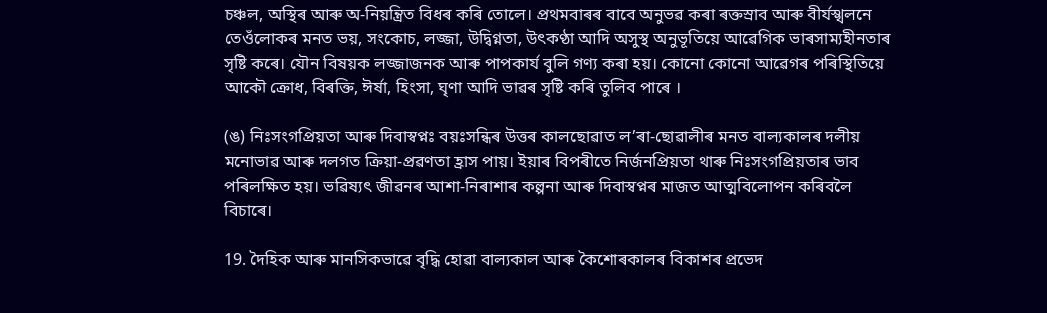চঞ্চল, অস্থিৰ আৰু অ-নিয়ন্ত্ৰিত বিধৰ কৰি তোলে। প্ৰথমবাৰৰ বাবে অনুভৱ কৰা ৰক্তস্রাব আৰু বীর্যস্খলনে তেওঁলোকৰ মনত ভয়, সংকোচ, লজ্জা, উদ্বিগ্নতা, উৎকণ্ঠা আদি অসুস্থ অনুভূতিয়ে আৱেগিক ভাৰসাম্যহীনতাৰ সৃষ্টি কৰে। যৌন বিষয়ক লজ্জাজনক আৰু পাপকার্য বুলি গণ্য কৰা হয়। কোনো কোনো আৱেগৰ পৰিস্থিতিয়ে আকৌ ক্রোধ, বিৰক্তি, ঈর্ষা, হিংসা, ঘৃণা আদি ভাৱৰ সৃষ্টি কৰি তুলিব পাৰে ।

(ঙ) নিঃসংগপ্ৰিয়তা আৰু দিবাস্বপ্নঃ বয়ঃসন্ধিৰ উত্তৰ কালছোৱাত ল’ৰা-ছোৱালীৰ মনত বাল্যকালৰ দলীয় মনোভাৱ আৰু দলগত ক্রিয়া-প্ৰৱণতা হ্রাস পায়। ইয়াৰ বিপৰীতে নিৰ্জনপ্রিয়তা থাৰু নিঃসংগপ্রিয়তাৰ ভাব পৰিলক্ষিত হয়। ভৱিষ্যৎ জীৱনৰ আশা-নিৰাশাৰ কল্পনা আৰু দিবাস্বপ্নৰ মাজত আত্মবিলোপন কৰিবলৈ বিচাৰে।

19. দৈহিক আৰু মানসিকভাৱে বৃদ্ধি হোৱা বাল্যকাল আৰু কৈশোৰকালৰ বিকাশৰ প্রভেদ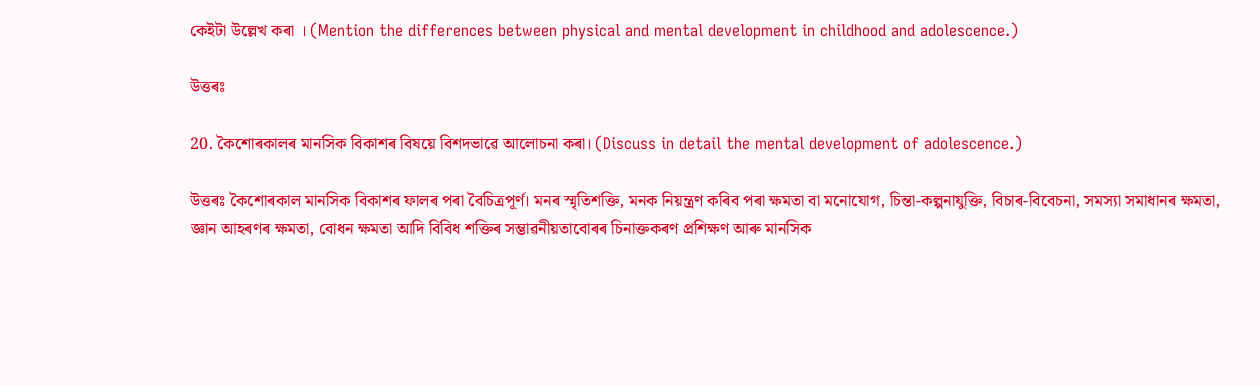কেইটা উল্লেখ কৰা । (Mention the differences between physical and mental development in childhood and adolescence.)

উত্তৰঃ

20. কৈশোৰকালৰ মানসিক বিকাশৰ বিষয়ে বিশদভাৱে আলোচনা কৰা। (Discuss in detail the mental development of adolescence.)

উত্তৰঃ কৈশোৰকাল মানসিক বিকাশৰ ফালৰ পৰা বৈচিত্ৰপূৰ্ণ। মনৰ স্মৃতিশক্তি, মনক নিয়ন্ত্ৰণ কৰিব পৰা ক্ষমতা বা মনোযোগ, চিন্তা-কল্পনাযুক্তি, বিচাৰ-বিবেচনা, সমস্যা সমাধানৰ ক্ষমতা, জ্ঞান আহৰণৰ ক্ষমতা, বোধন ক্ষমতা আদি বিবিধ শক্তিৰ সম্ভাৱনীয়তাবোৰৰ চিনাক্তকৰণ প্ৰশিক্ষণ আৰু মানসিক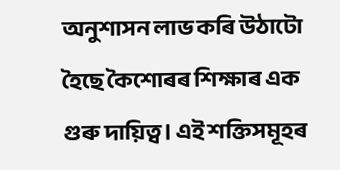অনুশাসন লাভ কৰি উঠাটো হৈছে কৈশোৰৰ শিক্ষাৰ এক গুৰু দায়িত্ব। এই শক্তিসমূহৰ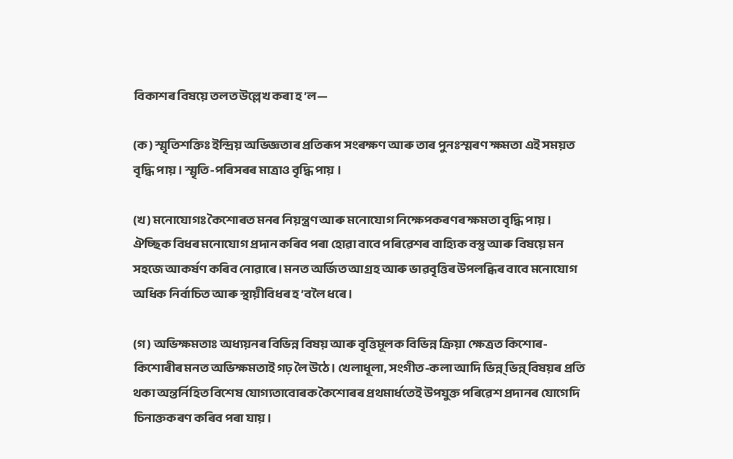বিকাশৰ বিষয়ে তলত উল্লেখ কৰা হ’ল—

(ক) স্মৃতিশক্তিঃ ইন্দ্রিয় অভিজ্ঞতাৰ প্ৰতিৰূপ সংৰক্ষণ আৰু তাৰ পুনঃস্মৰণ ক্ষমতা এই সময়ত বৃদ্ধি পায়। স্মৃতি-পৰিসৰৰ মাত্রাও বৃদ্ধি পায় ।

(খ) মনোযোগঃ কৈশোৰত মনৰ নিয়ন্ত্ৰণ আৰু মনোযোগ নিক্ষেপকৰণৰ ক্ষমতা বৃদ্ধি পায়। ঐচ্ছিক বিধৰ মনোযোগ প্ৰদান কৰিব পৰা হোৱা বাবে পৰিৱেশৰ বাহ্যিক বস্তু আৰু বিষয়ে মন সহজে আকৰ্ষণ কৰিব নোৱাৰে। মনত অর্জিত আগ্ৰহ আৰু ভাৱবৃত্তিৰ উপলব্ধিৰ বাবে মনোযোগ অধিক নিৰ্বাচিত আৰু স্থায়ীবিধৰ হ’বলৈ ধৰে।

(গ) অভিক্ষমতাঃ অধ্যয়নৰ বিভিন্ন বিষয় আৰু বৃত্তিমূলক বিভিন্ন ক্রিয়া ক্ষেত্ৰত কিশোৰ- কিশোৰীৰ মনত অভিক্ষমতাই গঢ় লৈ উঠে। খেলাধূলা, সংগীত-কলা আদি ভিন্ন্ ভিন্ন্ বিষয়ৰ প্রতি থকা অন্তর্নিহিত বিশেষ যোগ্যতাবোৰক কৈশোৰৰ প্ৰথমাৰ্ধতেই উপযুক্ত পৰিৱেশ প্ৰদানৰ যোগেদি চিনাক্তকৰণ কৰিব পৰা যায়।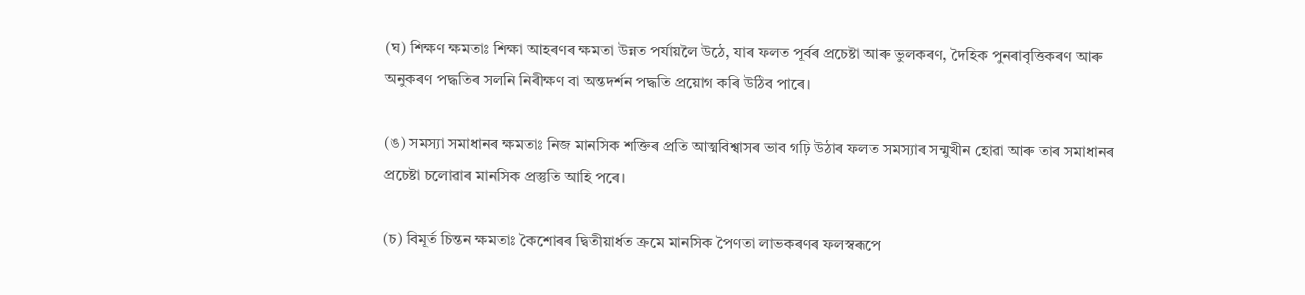(ঘ) শিক্ষণ ক্ষমতাঃ শিক্ষা আহৰণৰ ক্ষমতা উন্নত পৰ্যায়লৈ উঠে, যাৰ ফলত পূৰ্বৰ প্ৰচেষ্টা আৰু ভুলকৰণ, দৈহিক পুনৰাবৃত্তিকৰণ আৰু অনুকৰণ পদ্ধতিৰ সলনি নিৰীক্ষণ বা অন্তদর্শন পদ্ধতি প্ৰয়োগ কৰি উঠিব পাৰে।

(ঙ) সমস্যা সমাধানৰ ক্ষমতাঃ নিজ মানসিক শক্তিৰ প্ৰতি আত্মবিশ্বাসৰ ভাব গঢ়ি উঠাৰ ফলত সমস্যাৰ সন্মুখীন হোৱা আৰু তাৰ সমাধানৰ প্ৰচেষ্টা চলোৱাৰ মানসিক প্রস্তুতি আহি পৰে।

(চ) বিমূর্ত চিন্তন ক্ষমতাঃ কৈশোৰৰ দ্বিতীয়ার্ধত ক্রমে মানসিক পৈণতা লাভকৰণৰ ফলস্বৰূপে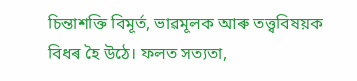চিন্তাশক্তি বিমূর্ত, ভাৱমূলক আৰু তত্ত্ববিষয়ক বিধৰ হৈ উঠে। ফলত সত্যতা,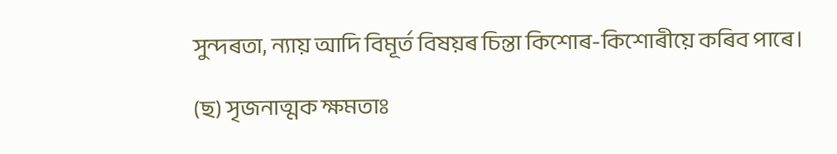সুন্দৰতা, ন্যায় আদি বিমূর্ত বিষয়ৰ চিন্তা কিশোৰ-কিশোৰীয়ে কৰিব পাৰে।

(ছ) সৃজনাত্মক ক্ষমতাঃ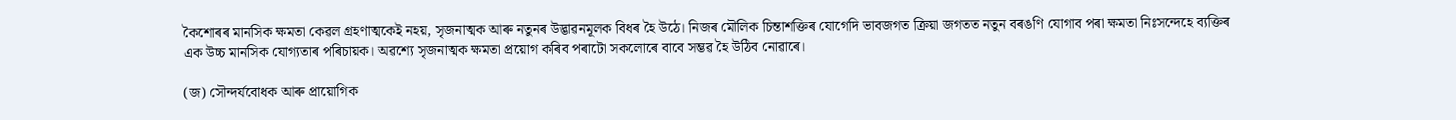কৈশোৰৰ মানসিক ক্ষমতা কেৱল গ্রহণাত্মকেই নহয়, সৃজনাত্মক আৰু নতুনৰ উদ্ভাৱনমূলক বিধৰ হৈ উঠে। নিজৰ মৌলিক চিন্তাশক্তিৰ যোগেদি ভাবজগত ক্ৰিয়া জগতত নতুন বৰঙণি যোগাব পৰা ক্ষমতা নিঃসন্দেহে ব্যক্তিৰ এক উচ্চ মানসিক যোগ্যতাৰ পৰিচায়ক। অৱশ্যে সৃজনাত্মক ক্ষমতা প্রয়োগ কৰিব পৰাটো সকলোৰে বাবে সম্ভৱ হৈ উঠিব নোৱাৰে।

(জ) সৌন্দর্যবোধক আৰু প্ৰায়োগিক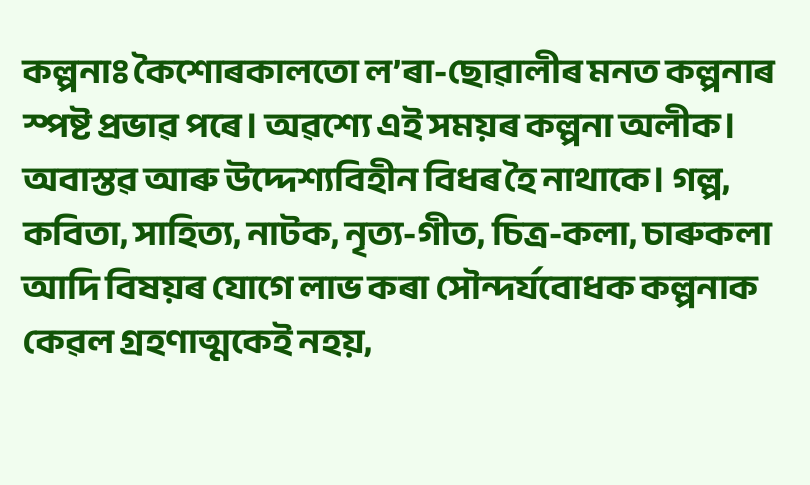কল্পনাঃ কৈশোৰকালতো ল’ৰা-ছোৱালীৰ মনত কল্পনাৰ স্পষ্ট প্ৰভাৱ পৰে। অৱশ্যে এই সময়ৰ কল্পনা অলীক। অবাস্তৱ আৰু উদ্দেশ্যবিহীন বিধৰ হৈ নাথাকে। গল্প, কবিতা, সাহিত্য, নাটক, নৃত্য-গীত, চিত্ৰ-কলা, চাৰুকলা আদি বিষয়ৰ যোগে লাভ কৰা সৌন্দর্যবোধক কল্পনাক কেৱল গ্রহণাত্মকেই নহয়,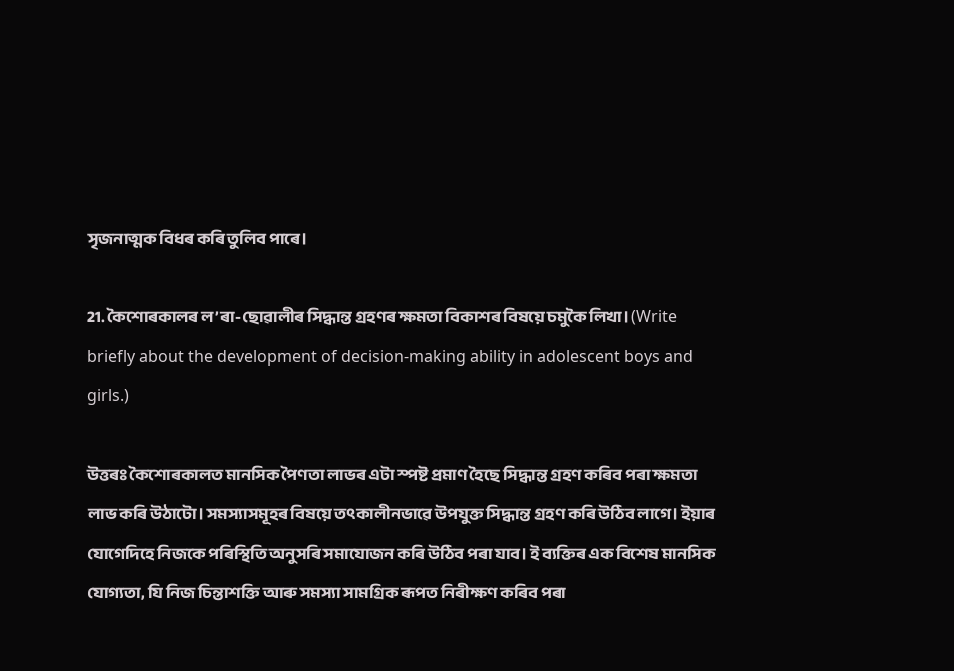সৃজনাত্মক বিধৰ কৰি তুলিব পাৰে।

21. কৈশোৰকালৰ ল’ৰা-ছোৱালীৰ সিদ্ধান্ত গ্ৰহণৰ ক্ষমতা বিকাশৰ বিষয়ে চমুকৈ লিখা। (Write briefly about the development of decision-making ability in adolescent boys and girls.)

উত্তৰঃ কৈশোৰকালত মানসিক পৈণতা লাভৰ এটা স্পষ্ট প্ৰমাণ হৈছে সিদ্ধান্ত গ্ৰহণ কৰিব পৰা ক্ষমতা লাভ কৰি উঠাটো। সমস্যাসমূহৰ বিষয়ে তৎকালীনভাৱে উপযুক্ত সিদ্ধান্ত গ্রহণ কৰি উঠিব লাগে। ইয়াৰ যোগেদিহে নিজকে পৰিস্থিতি অনুসৰি সমাযোজন কৰি উঠিব পৰা যাব। ই ব্যক্তিৰ এক বিশেষ মানসিক যোগ্যতা, যি নিজ চিন্তাশক্তি আৰু সমস্যা সামগ্ৰিক ৰূপত নিৰীক্ষণ কৰিব পৰা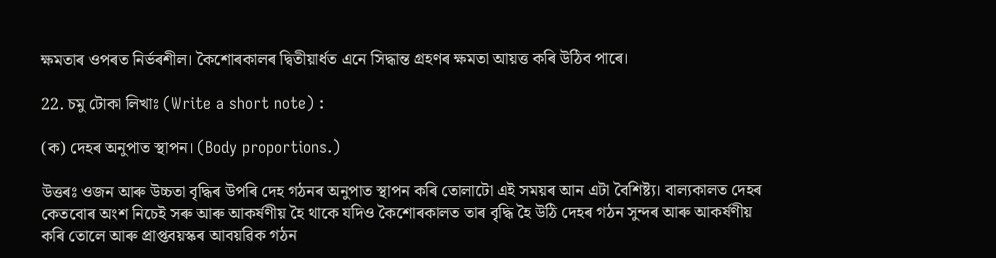ক্ষমতাৰ ওপৰত নিৰ্ভৰশীল। কৈশোৰকালৰ দ্বিতীয়াৰ্ধত এনে সিদ্ধান্ত গ্ৰহণৰ ক্ষমতা আয়ত্ত কৰি উঠিব পাৰে।

22. চমু টোকা লিখাঃ (Write a short note) :

(ক) দেহৰ অনুপাত স্থাপন। (Body proportions.)

উত্তৰঃ ওজন আৰু উচ্চতা বৃদ্ধিৰ উপৰি দেহ গঠনৰ অনুপাত স্থাপন কৰি তোলাটো এই সময়ৰ আন এটা বৈশিষ্ট্য। বাল্যকালত দেহৰ কেতবোৰ অংশ নিচেই সৰু আৰু আকৰ্ষণীয় হৈ থাকে যদিও কৈশোৰকালত তাৰ বৃদ্ধি হৈ উঠি দেহৰ গঠন সুন্দৰ আৰু আকৰ্ষণীয় কৰি তোলে আৰু প্রাপ্তবয়স্কৰ আবয়ৱিক গঠন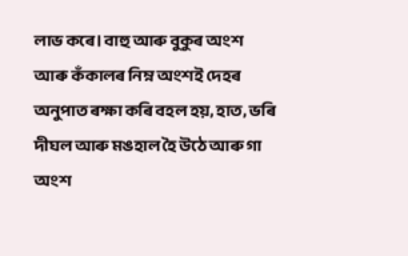লাভ কৰে। বাহু আৰু বুকুৰ অংশ আৰু কঁকালৰ নিম্ন অংশই দেহৰ অনুপাত ৰক্ষা কৰি বহল হয়, হাত, ভৰি দীঘল আৰু মঙহাল হৈ উঠে আৰু গা অংশ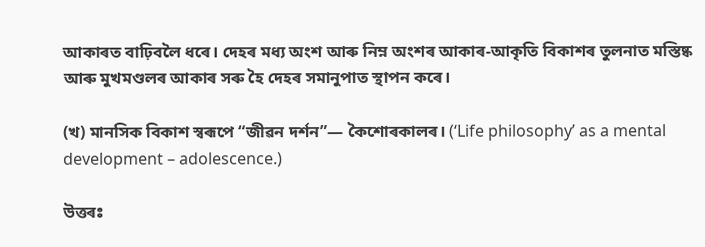আকাৰত বাঢ়িবলৈ ধৰে। দেহৰ মধ্য অংশ আৰু নিম্ন অংশৰ আকাৰ-আকৃতি বিকাশৰ তুলনাত মস্তিষ্ক আৰু মুখমণ্ডলৰ আকাৰ সৰু হৈ দেহৰ সমানুপাত স্থাপন কৰে।

(খ) মানসিক বিকাশ স্বৰূপে “জীৱন দৰ্শন”— কৈশোৰকালৰ। (‘Life philosophy’ as a mental development – adolescence.)

উত্তৰঃ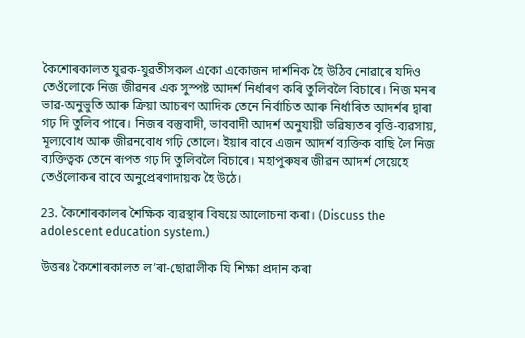কৈশোৰকালত যুৱক-যুৱতীসকল একো একোজন দার্শনিক হৈ উঠিব নোৱাৰে যদিও তেওঁলোকে নিজ জীৱনৰ এক সুস্পষ্ট আদর্শ নিৰ্ধাৰণ কৰি তুলিবলৈ বিচাৰে। নিজ মনৰ ভাৱ-অনুভুতি আৰু ক্ৰিয়া আচৰণ আদিক তেনে নিৰ্বাচিত আৰু নিৰ্ধাৰিত আদৰ্শৰ দ্বাৰা গঢ় দি তুলিব পাৰে। নিজৰ বস্তুবাদী, ভাববাদী আদর্শ অনুযায়ী ভৱিষ্যতৰ বৃত্তি-ব্যৱসায়, মূল্যবোধ আৰু জীৱনবোধ গঢ়ি তোলে। ইয়াৰ বাবে এজন আদর্শ ব্যক্তিক বাছি লৈ নিজ ব্যক্তিত্বক তেনে ৰূপত গঢ় দি তুলিবলৈ বিচাৰে। মহাপুৰুষৰ জীৱন আদর্শ সেয়েহে তেওঁলোকৰ বাবে অনুপ্ৰেৰণাদায়ক হৈ উঠে।

23. কৈশোৰকালৰ শৈক্ষিক ব্যৱস্থাৰ বিষয়ে আলোচনা কৰা। (Discuss the adolescent education system.)

উত্তৰঃ কৈশোৰকালত ল’ৰা-ছোৱালীক যি শিক্ষা প্ৰদান কৰা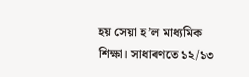হয় সেয়া হ’ল মাধ্যমিক শিক্ষা। সাধাৰণতে ১২/১৩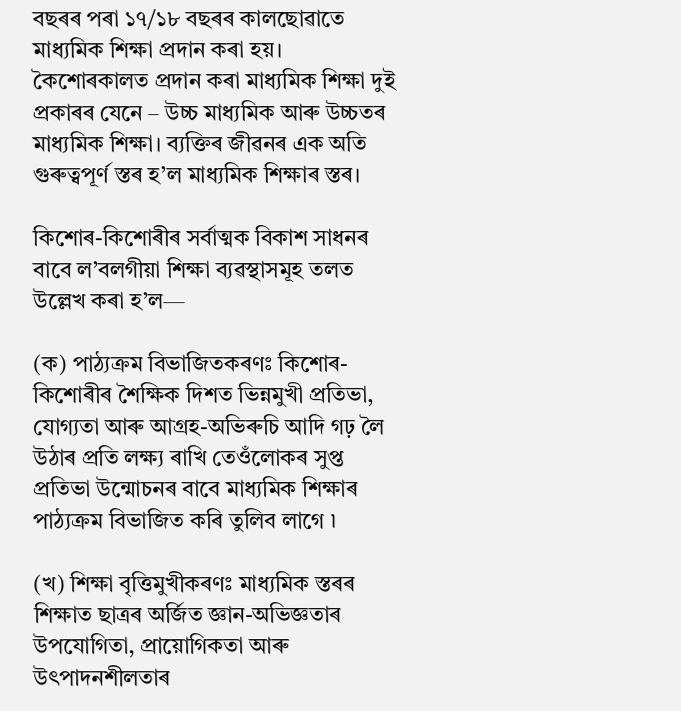বছৰৰ পৰা ১৭/১৮ বছৰৰ কালছোৱাতে মাধ্যমিক শিক্ষা প্ৰদান কৰা হয়। কৈশোৰকালত প্ৰদান কৰা মাধ্যমিক শিক্ষা দুই প্ৰকাৰৰ যেনে – উচ্চ মাধ্যমিক আৰু উচ্চতৰ মাধ্যমিক শিক্ষা। ব্যক্তিৰ জীৱনৰ এক অতি গুৰুত্বপূৰ্ণ স্তৰ হ’ল মাধ্যমিক শিক্ষাৰ স্তৰ।

কিশোৰ-কিশোৰীৰ সৰ্বাত্মক বিকাশ সাধনৰ বাবে ল’বলগীয়া শিক্ষা ব্যৱস্থাসমূহ তলত উল্লেখ কৰা হ’ল—

(ক) পাঠ্যক্রম বিভাজিতকৰণঃ কিশোৰ-কিশোৰীৰ শৈক্ষিক দিশত ভিন্নমুখী প্রতিভা, যোগ্যতা আৰু আগ্রহ-অভিৰুচি আদি গঢ় লৈ উঠাৰ প্ৰতি লক্ষ্য ৰাখি তেওঁলোকৰ সুপ্ত প্রতিভা উন্মোচনৰ বাবে মাধ্যমিক শিক্ষাৰ পাঠ্যক্ৰম বিভাজিত কৰি তুলিব লাগে ৷

(খ) শিক্ষা বৃত্তিমুখীকৰণঃ মাধ্যমিক স্তৰৰ শিক্ষাত ছাত্ৰৰ অৰ্জিত জ্ঞান-অভিজ্ঞতাৰ উপযোগিতা, প্রায়োগিকতা আৰু উৎপাদনশীলতাৰ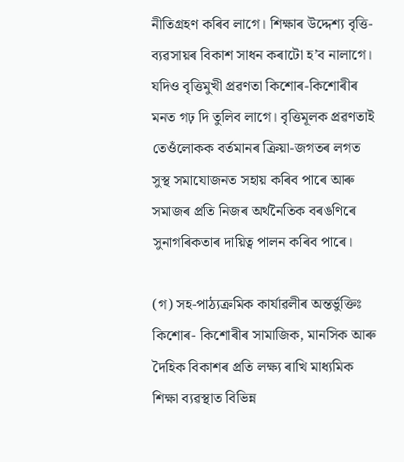নীতিগ্রহণ কৰিব লাগে। শিক্ষাৰ উদ্দেশ্য বৃত্তি-ব্যৱসায়ৰ বিকাশ সাধন কৰাটো হ’ব নালাগে। যদিও বৃত্তিমুখী প্ৰৱণতা কিশোৰ-কিশোৰীৰ মনত গঢ় দি তুলিব লাগে। বৃত্তিমূলক প্ৰৱণতাই তেওঁলোকক বৰ্তমানৰ ক্ৰিয়া-জগতৰ লগত সুস্থ সমাযোজনত সহায় কৰিব পাৰে আৰু সমাজৰ প্ৰতি নিজৰ অৰ্থনৈতিক বৰঙণিৰে সুনাগৰিকতাৰ দায়িত্ব পালন কৰিব পাৰে।

(গ) সহ-পাঠ্যক্রমিক কাৰ্যাৱলীৰ অন্তৰ্ভুক্তিঃ কিশোৰ- কিশোৰীৰ সামাজিক, মানসিক আৰু দৈহিক বিকাশৰ প্ৰতি লক্ষ্য ৰাখি মাধ্যমিক শিক্ষা ব্যৱস্থাত বিভিন্ন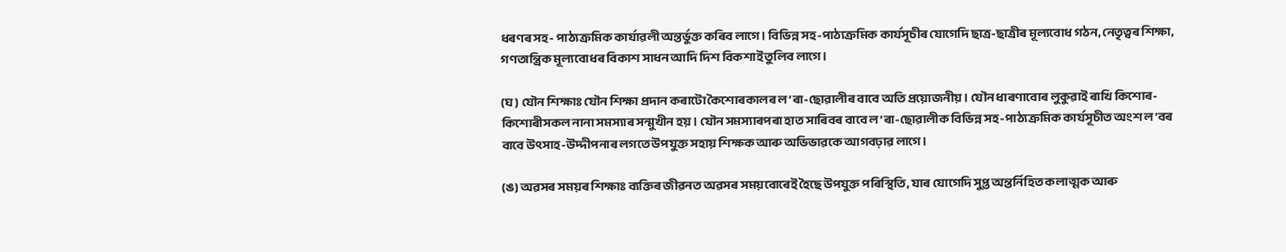ধৰণৰ সহ- পাঠ্যক্রমিক কার্যাৱলী অন্তর্ভুক্ত কৰিব লাগে। বিভিন্ন সহ-পাঠ্যক্রমিক কাৰ্যসূচীৰ যোগেদি ছাত্র-ছাত্রীৰ মূল্যবোধ গঠন, নেতৃত্বৰ শিক্ষা, গণতান্ত্রিক মূল্যবোধৰ বিকাশ সাধন আদি দিশ বিকশাই তুলিব লাগে।

(ঘ) যৌন শিক্ষাঃ যৌন শিক্ষা প্ৰদান কৰাটো কৈশোৰকালৰ ল’ৰা-ছোৱালীৰ বাবে অতি প্রয়োজনীয়। যৌন ধাৰণাবোৰ লুকুৱাই ৰাখি কিশোৰ-কিশোৰীসকল নানা সমস্যাৰ সন্মুখীন হয়। যৌন সমস্যাৰপৰা হাত সাৰিবৰ বাবে ল’ৰা-ছোৱালীক বিভিন্ন সহ-পাঠ্যক্রমিক কার্যসূচীত অংশ ল’বৰ বাবে উৎসাহ-উদ্দীপনাৰ লগতে উপযুক্ত সহায় শিক্ষক আৰু অভিভাৱকে আগবঢ়াৱ লাগে।

(ঙ) অৱসৰ সময়ৰ শিক্ষাঃ ব্যক্তিৰ জীৱনত অৱসৰ সময়বোৰেই হৈছে উপযুক্ত পৰিস্থিতি, যাৰ যোগেদি সুপ্ত অন্তর্নিহিত কলাত্মক আৰু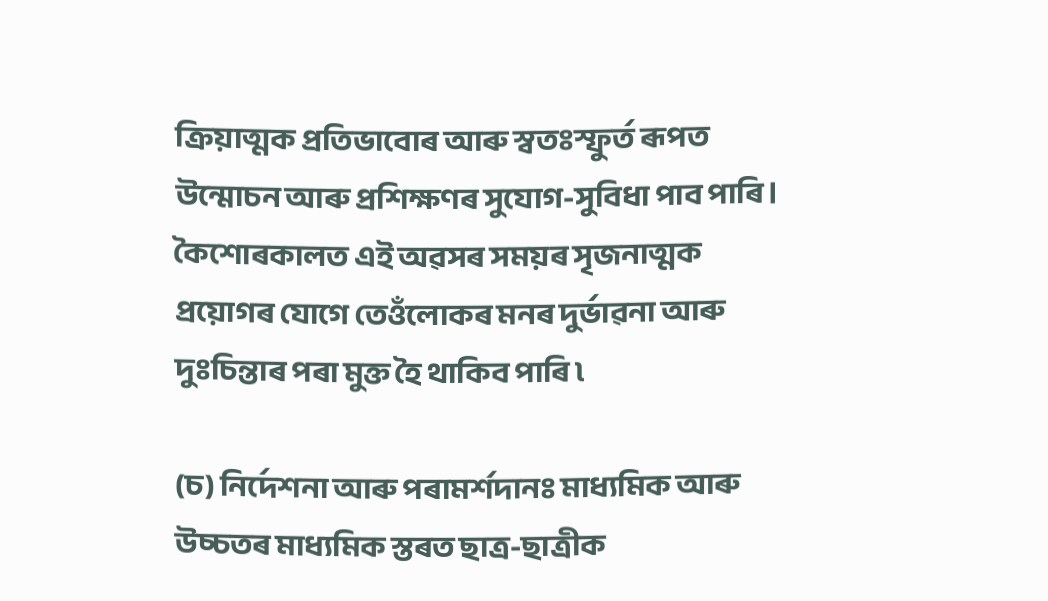ক্ৰিয়াত্মক প্রতিভাবোৰ আৰু স্বতঃস্ফুর্ত ৰূপত উন্মোচন আৰু প্ৰশিক্ষণৰ সুযোগ-সুবিধা পাব পাৰি। কৈশোৰকালত এই অৱসৰ সময়ৰ সৃজনাত্মক প্রয়োগৰ যোগে তেওঁলোকৰ মনৰ দুৰ্ভাৱনা আৰু দুঃচিন্তাৰ পৰা মুক্ত হৈ থাকিব পাৰি ৷

(চ) নির্দেশনা আৰু পৰামৰ্শদানঃ মাধ্যমিক আৰু উচ্চতৰ মাধ্যমিক স্তৰত ছাত্ৰ-ছাত্ৰীক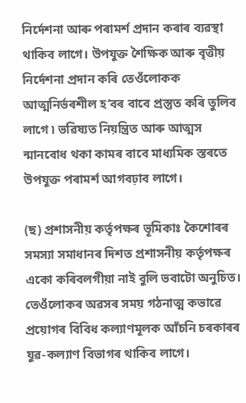নিৰ্দেশনা আৰু পৰামৰ্শ প্ৰদান কৰাৰ ব্যৱস্থা থাকিব লাগে। উপযুক্ত শৈক্ষিক আৰু বৃত্তীয় নিৰ্দেশনা প্ৰদান কৰি তেওঁলোকক আত্মনিৰ্ভৰশীল হ’বৰ বাবে প্ৰস্তুত কৰি তুলিব লাগে ৷ ভৱিষ্যত নিয়ন্ত্ৰিত আৰু আত্মস ন্মানবোধ থকা কামৰ বাবে মাধ্যমিক স্তৰতে উপযুক্ত পৰামৰ্শ আগবঢ়াব লাগে।

(ছ) প্ৰশাসনীয় কৰ্তৃপক্ষৰ ভূমিকাঃ কৈশোৰৰ সমস্যা সমাধানৰ দিশত প্ৰশাসনীয় কৰ্তৃপক্ষৰ একো কৰিবলগীয়া নাই বুলি ভবাটো অনুচিত। তেওঁলোকৰ অৱসৰ সময় গঠনাত্ম কভাৱে  প্ৰয়োগৰ বিবিধ কল্যাণমূলক আঁচনি চৰকাৰৰ যুৱ-কল্যাণ বিভাগৰ থাকিব লাগে।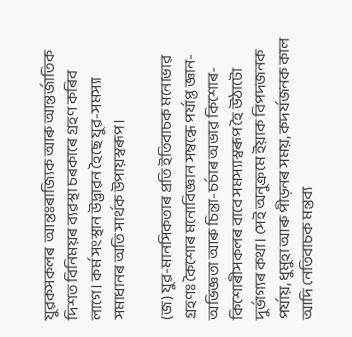যুৱকসকলৰ  আন্তঃৰাজ্যিক আৰু আন্তর্জাতিক দিশত বিনিময়ৰ ব্যৱস্থা চৰকাৰে গ্ৰহণ কৰিব লাগে। কৰ্ম সংস্থান উদ্ভাৱন হৈছে যুৱ-সমস্যা সমাধানৰ অতি সাৰ্থক উপায়স্বৰূপ।

(জ) যুৱ-মানসিকতাৰ প্ৰতি ইতিবাচক মনোভাৱ গ্রহণঃ কৈশোৰ মনোবিজ্ঞান সম্বন্ধে পর্যাপ্ত জ্ঞান-অভিজ্ঞতা আৰু চিন্তা-চৰ্চাৰ অভাৱ কিশোৰ-কিশোৰীসকলৰ বাবে সমস্যাস্বৰূপ হৈ উঠাটো দুৰ্ভাগ্যৰ কথা। সেই অনুক্রমে ইয়াক বিপদজনক পর্যায়, ধুমুহা আৰু পীড়নৰ সময়, কদর্যজনক কাল আদি নেতিবাচক মন্তব্য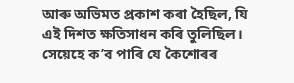আৰু অভিমত প্ৰকাশ কৰা হৈছিল, যি এই দিশত ক্ষতিসাধন কৰি তুলিছিল। সেয়েহে ক’ব পাৰি যে কৈশোৰৰ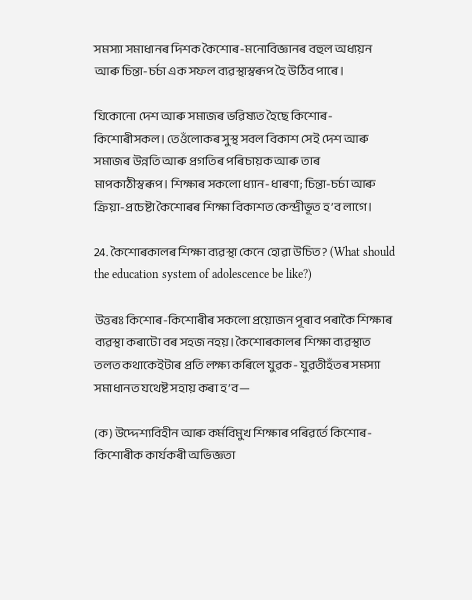সমস্যা সমাধানৰ দিশক কৈশোৰ-মনোবিজ্ঞানৰ বহুল অধ্যয়ন আৰু চিন্তা-চর্চা এক সফল ব্যৱস্থাস্বৰূপ হৈ উঠিব পাৰে।

যিকোনো দেশ আৰু সমাজৰ ভৱিষ্যত হৈছে কিশোৰ- কিশোৰীসকল। তেওঁলোকৰ সুস্থ সবল বিকাশ সেই দেশ আৰু সমাজৰ উন্নতি আৰু প্ৰগতিৰ পৰিচায়ক আৰু তাৰ মাপকাঠীস্বৰূপ। শিক্ষাৰ সকলো ধ্যান-ধাৰণা; চিন্তা-চৰ্চা আৰু ক্ৰিয়া-প্ৰচেষ্টা কৈশোৰৰ শিক্ষা বিকাশত কেন্দ্ৰীভূত হ’ব লাগে।

24. কৈশোৰকালৰ শিক্ষা ব্যৱস্থা কেনে হোৱা উচিত? (What should the education system of adolescence be like?)

উত্তৰঃ কিশোৰ-কিশোৰীৰ সকলো প্ৰয়োজন পূৰাব পৰাকৈ শিক্ষাৰ ব্যৱস্থা কৰাটো বৰ সহজ নহয়। কৈশোৰকালৰ শিক্ষা ব্যৱস্থাত তলত কথাকেইটাৰ প্ৰতি লক্ষ্য কৰিলে যুৱক- যুৱতীহঁতৰ সমস্যা সমাধানত যথেষ্ট সহায় কৰা হ’ব—

(ক) উদ্দেশ্যবিহীন আৰু কৰ্মবিমুখ শিক্ষাৰ পৰিৱৰ্তে কিশোৰ-কিশোৰীক কাৰ্যকৰী অভিজ্ঞতা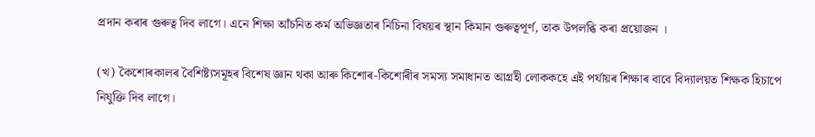প্ৰদান কৰাৰ গুৰুত্ব দিব লাগে। এনে শিক্ষা আঁচনিত কৰ্ম অভিজ্ঞতাৰ নিচিনা বিষয়ৰ স্থান কিমান গুৰুত্বপূৰ্ণ, তাক উপলব্ধি কৰা প্ৰয়োজন ।

(খ) কৈশোৰকালৰ বৈশিষ্ট্যসমূহৰ বিশেষ জ্ঞান থকা আৰু কিশোৰ-কিশোৰীৰ সমস্য সমাধানত আগ্ৰহী লোককহে এই পৰ্যায়ৰ শিক্ষাৰ বাবে বিদ্যালয়ত শিক্ষক হিচাপে নিযুক্তি দিব লাগে।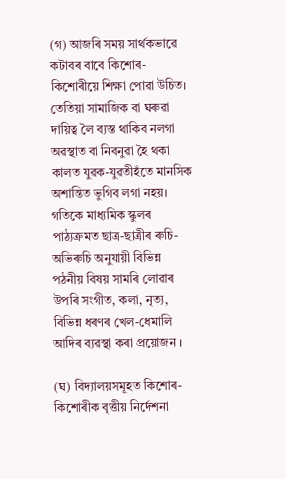(গ) আজৰি সময় সার্থকভাৱে কটাবৰ বাবে কিশোৰ- কিশোৰীয়ে শিক্ষা পোৱা উচিত। তেতিয়া সামাজিক বা ঘৰুৱা দায়িত্ব লৈ ব্যস্ত থাকিব নলগা অৱস্থাত বা নিবনুৱা হৈ থকা কালত যুৱক-যুৱতীহঁতে মানসিক অশান্তিত ভুগিব লগা নহয়। গতিকে মাধ্যমিক স্কুলৰ পাঠ্যক্ৰমত ছাত্ৰ-ছাত্ৰীৰ ৰুচি- অভিৰুচি অনুযায়ী বিভিন্ন পঠনীয় বিষয় সামৰি লোৱাৰ উপৰি সংগীত, কলা, নৃত্য, বিভিন্ন ধৰণৰ খেল-ধেমালি আদিৰ ব্যৱস্থা কৰা প্ৰয়োজন ।

(ঘ) বিদ্যালয়সমূহত কিশোৰ-কিশোৰীক বৃত্তীয় নিৰ্দেশনা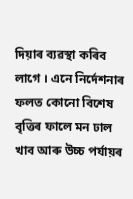দিয়াৰ ব্যৱস্থা কৰিব লাগে । এনে নিৰ্দেশনাৰ ফলত কোনো বিশেষ বৃত্তিৰ ফালে মন ঢাল খাব আৰু উচ্চ পৰ্যায়ৰ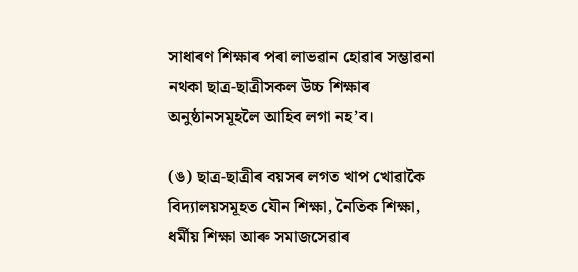সাধাৰণ শিক্ষাৰ পৰা লাভৱান হোৱাৰ সম্ভাৱনা নথকা ছাত্র-ছাত্রীসকল উচ্চ শিক্ষাৰ অনুষ্ঠানসমূহলৈ আহিব লগা নহ’ব।

(ঙ) ছাত্ৰ-ছাত্ৰীৰ বয়সৰ লগত খাপ খোৱাকৈ বিদ্যালয়সমূহত যৌন শিক্ষা, নৈতিক শিক্ষা, ধৰ্মীয় শিক্ষা আৰু সমাজসেৱাৰ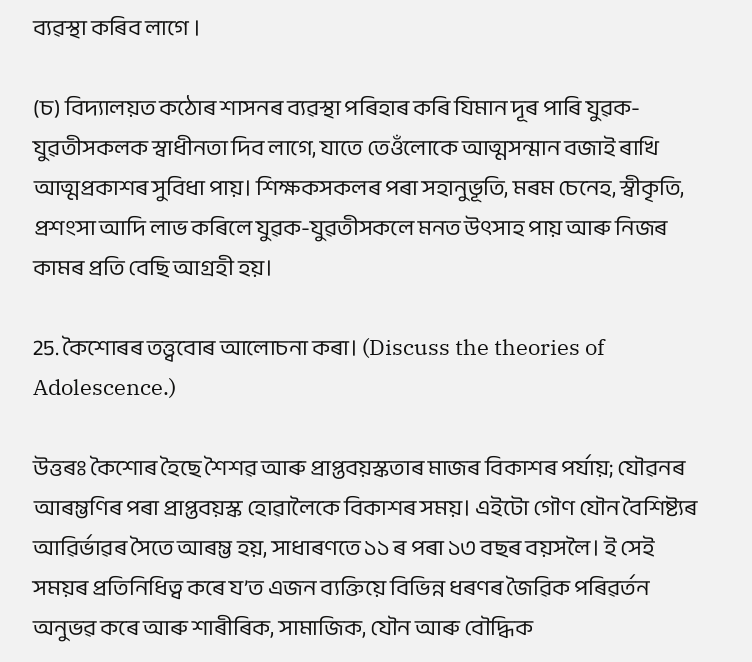ব্যৱস্থা কৰিব লাগে ।

(চ) বিদ্যালয়ত কঠোৰ শাসনৰ ব্যৱস্থা পৰিহাৰ কৰি যিমান দূৰ পাৰি যুৱক-যুৱতীসকলক স্বাধীনতা দিব লাগে, যাতে তেওঁলোকে আত্মসন্মান বজাই ৰাখি আত্মপ্ৰকাশৰ সুবিধা পায়। শিক্ষকসকলৰ পৰা সহানুভূতি, মৰম চেনেহ, স্বীকৃতি, প্রশংসা আদি লাভ কৰিলে যুৱক-যুৱতীসকলে মনত উৎসাহ পায় আৰু নিজৰ কামৰ প্ৰতি বেছি আগ্রহী হয়।

25. কৈশোৰৰ তত্ত্ববোৰ আলোচনা কৰা। (Discuss the theories of Adolescence.)

উত্তৰঃ কৈশোৰ হৈছে শৈশৱ আৰু প্ৰাপ্তবয়স্কতাৰ মাজৰ বিকাশৰ পৰ্যায়; যৌৱনৰ আৰম্ভণিৰ পৰা প্ৰাপ্তবয়স্ক হোৱালৈকে বিকাশৰ সময়। এইটো গৌণ যৌন বৈশিষ্ট্যৰ আৱিৰ্ভাৱৰ সৈতে আৰম্ভ হয়, সাধাৰণতে ১১ ৰ পৰা ১৩ বছৰ বয়সলৈ। ই সেই সময়ৰ প্ৰতিনিধিত্ব কৰে য’ত এজন ব্যক্তিয়ে বিভিন্ন ধৰণৰ জৈৱিক পৰিৱৰ্তন অনুভৱ কৰে আৰু শাৰীৰিক, সামাজিক, যৌন আৰু বৌদ্ধিক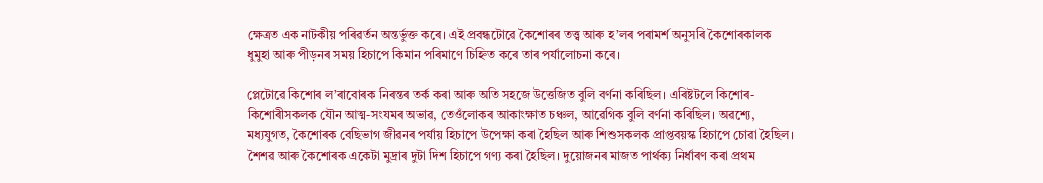ক্ষেত্ৰত এক নাটকীয় পৰিৱৰ্তন অন্তর্ভুক্ত কৰে। এই প্ৰবন্ধটোৱে কৈশোৰৰ তত্ত্ব আৰু হ’লৰ পৰামৰ্শ অনুসৰি কৈশোৰকালক ধুমুহা আৰু পীড়নৰ সময় হিচাপে কিমান পৰিমাণে চিহ্নিত কৰে তাৰ পৰ্যালোচনা কৰে।

প্লেটোৱে কিশোৰ ল’ৰাবোৰক নিৰন্তৰ তৰ্ক কৰা আৰু অতি সহজে উত্তেজিত বুলি বর্ণনা কৰিছিল। এৰিষ্টটলে কিশোৰ-কিশোৰীসকলক যৌন আত্ম-সংযমৰ অভাৱ, তেওঁলোকৰ আকাংক্ষাত চঞ্চল, আৱেগিক বুলি বৰ্ণনা কৰিছিল। অৱশ্যে, মধ্যযুগত, কৈশোৰক বেছিভাগ জীৱনৰ পৰ্যায় হিচাপে উপেক্ষা কৰা হৈছিল আৰু শিশুসকলক প্ৰাপ্তবয়স্ক হিচাপে চোৱা হৈছিল। শৈশৱ আৰু কৈশোৰক একেটা মুদ্ৰাৰ দুটা দিশ হিচাপে গণ্য কৰা হৈছিল। দুয়োজনৰ মাজত পার্থক্য নিৰ্ধাৰণ কৰা প্ৰথম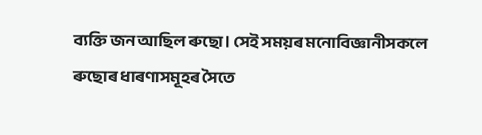ব্যক্তি জন আছিল ৰুছো। সেই সময়ৰ মনোবিজ্ঞানীসকলে ৰুছোৰ ধাৰণাসমূহৰ সৈতে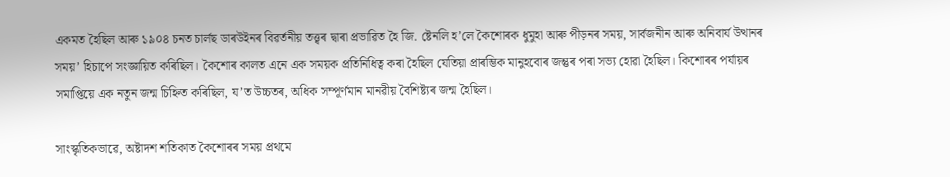একমত হৈছিল আৰু ১৯০৪ চনত চাৰ্লছ ডাৰউইনৰ বিৱৰ্তনীয় তত্ত্বৰ দ্বাৰা প্ৰভাৱিত হৈ জি. ষ্টেনলি হ’লে কৈশোৰক ধুমুহা আৰু পীড়নৰ সময়, সাৰ্বজনীন আৰু অনিবার্য উত্থানৰ সময়’ হিচাপে সংজ্ঞায়িত কৰিছিল। কৈশোৰ কালত এনে এক সময়ক প্রতিনিধিত্ব কৰা হৈছিল যেতিয়া প্ৰাৰম্ভিক মানুহবোৰ জন্তুৰ পৰা সভ্য হোৱা হৈছিল। কিশোৰৰ পৰ্যায়ৰ সমাপ্তিয়ে এক নতুন জন্ম চিহ্নিত কৰিছিল, য’ত উচ্চতৰ, অধিক সম্পূর্ণমান মানৱীয় বৈশিষ্ট্যৰ জন্ম হৈছিল।

সাংস্কৃতিকভাৱে, অষ্টাদশ শতিকাত কৈশোৰৰ সময় প্ৰথমে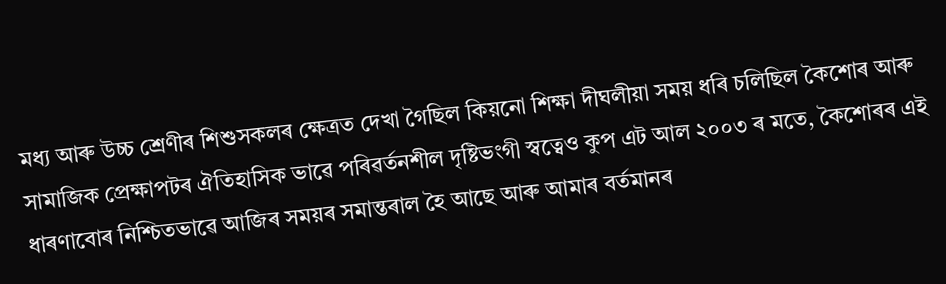মধ্য আৰু উচ্চ শ্ৰেণীৰ শিশুসকলৰ ক্ষেত্ৰত দেখা গৈছিল কিয়নো শিক্ষা দীঘলীয়া সময় ধৰি চলিছিল কৈশোৰ আৰু সামাজিক প্রেক্ষাপটৰ ঐতিহাসিক ভাৱে পৰিৱৰ্তনশীল দৃষ্টিভংগী স্বত্বেও কুপ এট আল ২০০৩ ৰ মতে, কৈশোৰৰ এই ধাৰণাবোৰ নিশ্চিতভাৱে আজিৰ সময়ৰ সমান্তৰাল হৈ আছে আৰু আমাৰ বৰ্তমানৰ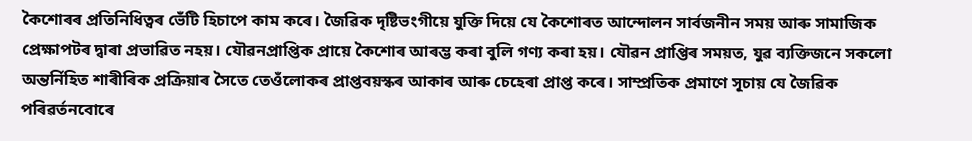কৈশোৰৰ প্ৰতিনিধিত্বৰ ভেঁটি হিচাপে কাম কৰে। জৈৱিক দৃষ্টিভংগীয়ে যুক্তি দিয়ে যে কৈশোৰত আন্দোলন সার্বজনীন সময় আৰু সামাজিক প্ৰেক্ষাপটৰ দ্বাৰা প্রভাৱিত নহয়। যৌৱনপ্রাপ্তিক প্ৰায়ে কৈশোৰ আৰম্ভ কৰা বুলি গণ্য কৰা হয়। যৌৱন প্ৰাপ্তিৰ সময়ত, যুৱ ব্যক্তিজনে সকলো অন্তর্নিহিত শাৰীৰিক প্ৰক্ৰিয়াৰ সৈতে তেওঁলোকৰ প্ৰাপ্তবয়স্কৰ আকাৰ আৰু চেহেৰা প্ৰাপ্ত কৰে। সাম্প্ৰতিক প্রমাণে সূচায় যে জৈৱিক পৰিৱর্তনবোৰে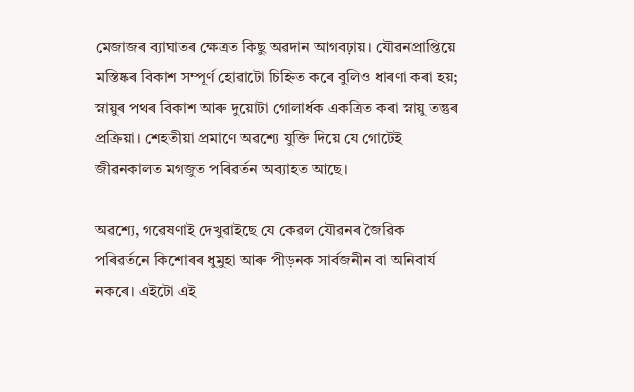মেজাজৰ ব্যাঘাতৰ ক্ষেত্ৰত কিছু অৱদান আগবঢ়ায়। যৌৱনপ্রাপ্তিয়ে মস্তিষ্কৰ বিকাশ সম্পূৰ্ণ হোৱাটো চিহ্নিত কৰে বুলিও ধাৰণা কৰা হয়; স্নায়ুৰ পথৰ বিকাশ আৰু দুয়োটা গোলার্ধক একত্রিত কৰা স্নায়ু তন্তুৰ প্ৰক্ৰিয়া। শেহতীয়া প্রমাণে অৱশ্যে যুক্তি দিয়ে যে গোটেই জীৱনকালত মগজুত পৰিৱর্তন অব্যাহত আছে।

অৱশ্যে, গৱেষণাই দেখুৱাইছে যে কেৱল যৌৱনৰ জৈৱিক পৰিৱৰ্তনে কিশোৰৰ ধুমুহা আৰু পীড়নক সাৰ্বজনীন বা অনিবাৰ্য নকৰে। এইটো এই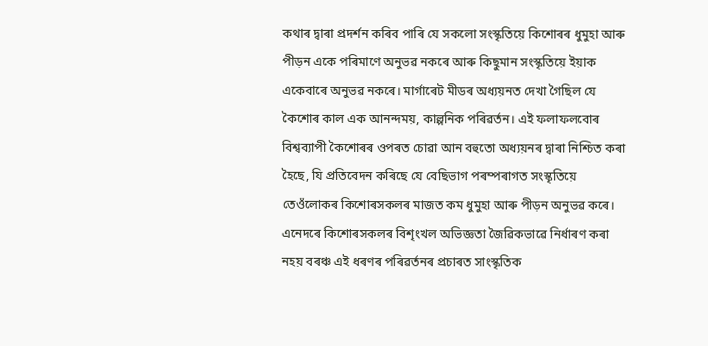কথাৰ দ্বাৰা প্ৰদৰ্শন কৰিব পাৰি যে সকলো সংস্কৃতিয়ে কিশোৰৰ ধুমুহা আৰু পীড়ন একে পৰিমাণে অনুভৱ নকৰে আৰু কিছুমান সংস্কৃতিয়ে ইয়াক একেবাৰে অনুভৱ নকৰে। মাৰ্গাৰেট মীডৰ অধ্যয়নত দেখা গৈছিল যে কৈশোৰ কাল এক আনন্দময়, কাল্পনিক পৰিৱৰ্তন। এই ফলাফলবোৰ বিশ্বব্যাপী কৈশোৰৰ ওপৰত চোৱা আন বহুতো অধ্যয়নৰ দ্বাৰা নিশ্চিত কৰা হৈছে, যি প্ৰতিবেদন কৰিছে যে বেছিভাগ পৰম্পৰাগত সংস্কৃতিয়ে তেওঁলোকৰ কিশোৰসকলৰ মাজত কম ধুমুহা আৰু পীড়ন অনুভৱ কৰে। এনেদৰে কিশোৰসকলৰ বিশৃংখল অভিজ্ঞতা জৈৱিকভাৱে নিৰ্ধাৰণ কৰা নহয় বৰঞ্চ এই ধৰণৰ পৰিৱৰ্তনৰ প্ৰচাৰত সাংস্কৃতিক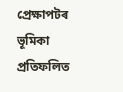প্ৰেক্ষাপটৰ ভূমিকা প্রতিফলিত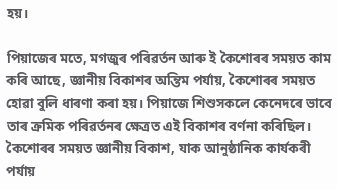হয়।

পিয়াজেৰ মতে, মগজুৰ পৰিৱৰ্তন আৰু ই কৈশোৰৰ সময়ত কাম কৰি আছে, জ্ঞানীয় বিকাশৰ অন্তিম পর্যায়, কৈশোৰৰ সময়ত হোৱা বুলি ধাৰণা কৰা হয়। পিয়াজে শিশুসকলে কেনেদৰে ভাবে তাৰ ক্ৰমিক পৰিৱৰ্তনৰ ক্ষেত্ৰত এই বিকাশৰ বৰ্ণনা কৰিছিল। কৈশোৰৰ সময়ত জ্ঞানীয় বিকাশ, যাক আনুষ্ঠানিক কার্যকৰী পৰ্যায়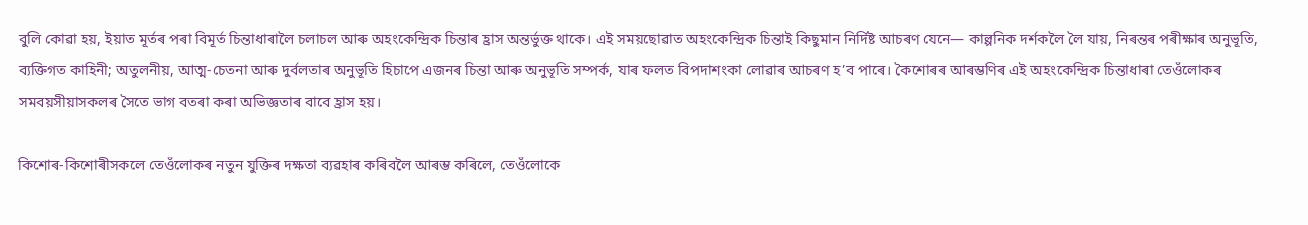বুলি কোৱা হয়, ইয়াত মূৰ্তৰ পৰা বিমূর্ত চিন্তাধাৰালৈ চলাচল আৰু অহংকেন্দ্রিক চিন্তাৰ হ্ৰাস অন্তর্ভুক্ত থাকে। এই সময়ছোৱাত অহংকেন্দ্রিক চিন্তাই কিছুমান নিৰ্দিষ্ট আচৰণ যেনে— কাল্পনিক দর্শকলৈ লৈ যায়, নিৰন্তৰ পৰীক্ষাৰ অনুভূতি, ব্যক্তিগত কাহিনী; অতুলনীয়, আত্ম-চেতনা আৰু দুৰ্বলতাৰ অনুভূতি হিচাপে এজনৰ চিন্তা আৰু অনুভূতি সম্পর্ক, যাৰ ফলত বিপদাশংকা লোৱাৰ আচৰণ হ’ব পাৰে। কৈশোৰৰ আৰম্ভণিৰ এই অহংকেন্দ্ৰিক চিন্তাধাৰা তেওঁলোকৰ সমবয়সীয়াসকলৰ সৈতে ভাগ বতৰা কৰা অভিজ্ঞতাৰ বাবে হ্রাস হয়।

কিশোৰ-কিশোৰীসকলে তেওঁলোকৰ নতুন যুক্তিৰ দক্ষতা ব্যৱহাৰ কৰিবলৈ আৰম্ভ কৰিলে, তেওঁলোকে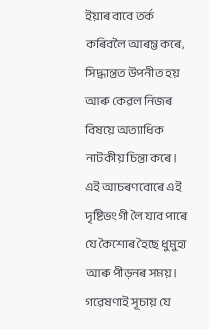ইয়াৰ বাবে তৰ্ক কৰিবলৈ আৰম্ভ কৰে, সিদ্ধান্তত উপনীত হয় আৰু কেৱল নিজৰ বিষয়ে অত্যাধিক নাটকীয় চিন্তা কৰে। এই আচৰণবোৰে এই দৃষ্টিভংগী লৈ যাব পাৰে যে কৈশোৰ হৈছে ধুমুহা আৰু পীড়নৰ সময়। গৱেষণাই সূচায় যে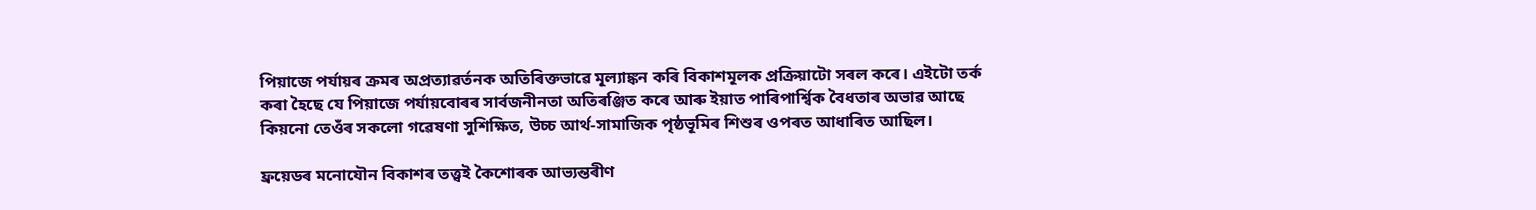পিয়াজে পৰ্যায়ৰ ক্ৰমৰ অপ্ৰত্যাৱৰ্তনক অতিৰিক্তভাৱে মূল্যাঙ্কন কৰি বিকাশমূলক প্ৰক্ৰিয়াটো সৰল কৰে। এইটো তৰ্ক কৰা হৈছে যে পিয়াজে পৰ্যায়বোৰৰ সাৰ্বজনীনতা অতিৰঞ্জিত কৰে আৰু ইয়াত পাৰিপাৰ্শ্বিক বৈধতাৰ অভাৱ আছে কিয়নো তেওঁৰ সকলো গৱেষণা সুশিক্ষিত, উচ্চ আৰ্থ-সামাজিক পৃষ্ঠভূমিৰ শিশুৰ ওপৰত আধাৰিত আছিল।

ফ্রয়েডৰ মনোযৌন বিকাশৰ তত্ত্বই কৈশোৰক আভ্যন্তৰীণ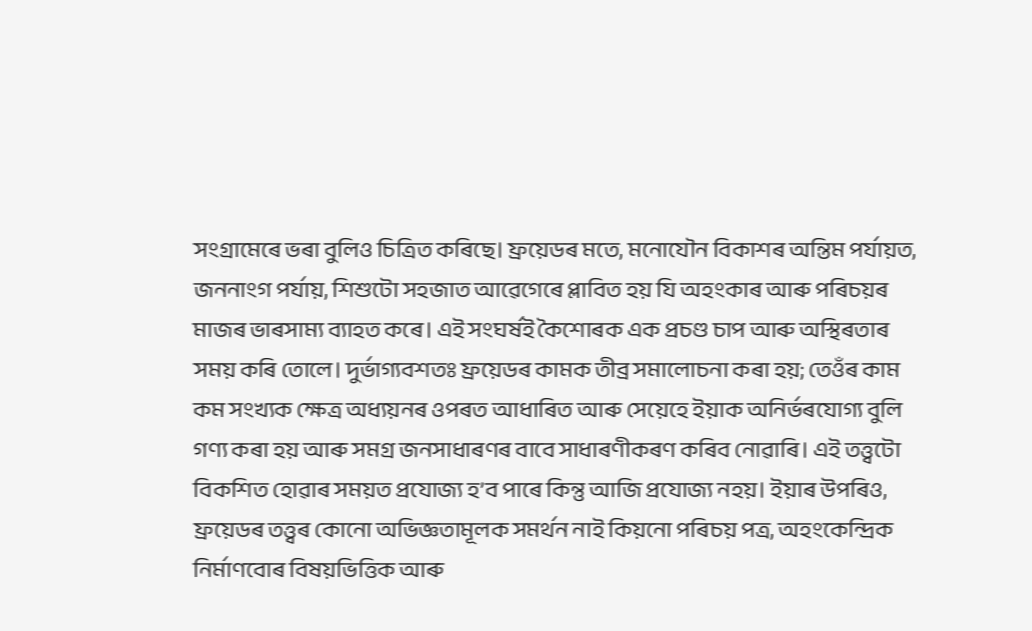সংগ্ৰামেৰে ভৰা বুলিও চিত্রিত কৰিছে। ফ্রয়েডৰ মতে, মনোযৌন বিকাশৰ অন্তিম পর্যায়ত, জননাংগ পর্যায়, শিশুটো সহজাত আৱেগেৰে প্লাবিত হয় যি অহংকাৰ আৰু পৰিচয়ৰ মাজৰ ভাৰসাম্য ব্যাহত কৰে। এই সংঘৰ্ষই কৈশোৰক এক প্রচণ্ড চাপ আৰু অস্থিৰতাৰ সময় কৰি তোলে। দুর্ভাগ্যবশতঃ ফ্রয়েডৰ কামক তীব্র সমালোচনা কৰা হয়; তেওঁৰ কাম কম সংখ্যক ক্ষেত্ৰ অধ্যয়নৰ ওপৰত আধাৰিত আৰু সেয়েহে ইয়াক অনিৰ্ভৰযোগ্য বুলি গণ্য কৰা হয় আৰু সমগ্ৰ জনসাধাৰণৰ বাবে সাধাৰণীকৰণ কৰিব নোৱাৰি। এই তত্ত্বটো বিকশিত হোৱাৰ সময়ত প্ৰযোজ্য হ’ব পাৰে কিন্তু আজি প্রযোজ্য নহয়। ইয়াৰ উপৰিও, ফ্ৰয়েডৰ তত্ত্বৰ কোনো অভিজ্ঞতামূলক সমর্থন নাই কিয়নো পৰিচয় পত্র, অহংকেন্দ্রিক নির্মাণবোৰ বিষয়ভিত্তিক আৰু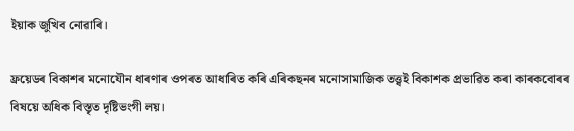ইয়াক জুখিব নোৱাৰি।

ফ্ৰয়েডৰ বিকাশৰ মনোযৌন ধাৰণাৰ ওপৰত আধাৰিত কৰি এৰিকছনৰ মনোসামাজিক তত্ত্বই বিকাশক প্ৰভাৱিত কৰা কাৰকবোৰৰ বিষয়ে অধিক বিস্তৃত দৃষ্টিভংগী লয়।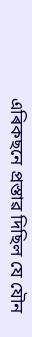এৰিকছনে প্রস্তাৱ দিছিল যে যৌন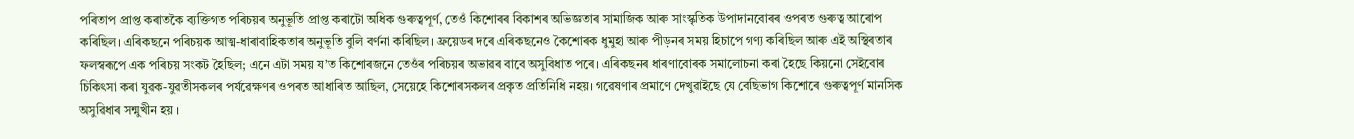পৰিতাপ প্ৰাপ্ত কৰাতকৈ ব্যক্তিগত পৰিচয়ৰ অনুভূতি প্রাপ্ত কৰাটো অধিক গুৰুত্বপূৰ্ণ, তেওঁ কিশোৰৰ বিকাশৰ অভিজ্ঞতাৰ সামাজিক আৰু সাংস্কৃতিক উপাদানবোৰৰ ওপৰত গুৰুত্ব আৰোপ কৰিছিল। এৰিকছনে পৰিচয়ক আত্ম-ধাৰাবাহিকতাৰ অনুভূতি বুলি বৰ্ণনা কৰিছিল। ফ্ৰয়েডৰ দৰে এৰিকছনেও কৈশোৰক ধুমুহা আৰু পীড়নৰ সময় হিচাপে গণ্য কৰিছিল আৰু এই অস্থিৰতাৰ ফলস্বৰূপে এক পৰিচয় সংকট হৈছিল; এনে এটা সময় য’ত কিশোৰজনে তেওঁৰ পৰিচয়ৰ অভাৱৰ বাবে অসুবিধাত পৰে। এৰিকছনৰ ধাৰণাবোৰক সমালোচনা কৰা হৈছে কিয়নো সেইবোৰ চিকিৎসা কৰা যুৱক-যুৱতীসকলৰ পৰ্যৱেক্ষণৰ ওপৰত আধাৰিত আছিল, সেয়েহে কিশোৰসকলৰ প্ৰকৃত প্ৰতিনিধি নহয়। গৱেষণাৰ প্ৰমাণে দেখুৱাইছে যে বেছিভাগ কিশোৰে গুৰুত্বপূৰ্ণ মানসিক অসুৱিধাৰ সন্মুখীন হয় ।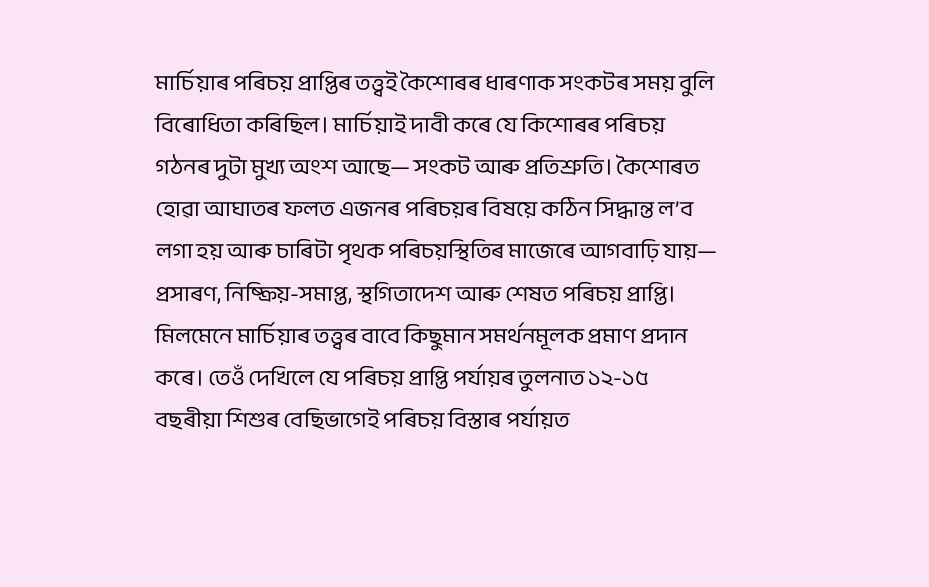মাৰ্চিয়াৰ পৰিচয় প্ৰাপ্তিৰ তত্ত্বই কৈশোৰৰ ধাৰণাক সংকটৰ সময় বুলি বিৰোধিতা কৰিছিল। মাৰ্চিয়াই দাবী কৰে যে কিশোৰৰ পৰিচয় গঠনৰ দুটা মুখ্য অংশ আছে— সংকট আৰু প্ৰতিশ্ৰুতি। কৈশোৰত হোৱা আঘাতৰ ফলত এজনৰ পৰিচয়ৰ বিষয়ে কঠিন সিদ্ধান্ত ল’ব লগা হয় আৰু চাৰিটা পৃথক পৰিচয়স্থিতিৰ মাজেৰে আগবাঢ়ি যায়— প্ৰসাৰণ, নিষ্ক্রিয়-সমাপ্ত, স্থগিতাদেশ আৰু শেষত পৰিচয় প্রাপ্তি। মিলমেনে মাৰ্চিয়াৰ তত্ত্বৰ বাবে কিছুমান সমর্থনমূলক প্ৰমাণ প্ৰদান কৰে। তেওঁ দেখিলে যে পৰিচয় প্রাপ্তি পৰ্যায়ৰ তুলনাত ১২-১৫ বছৰীয়া শিশুৰ বেছিভাগেই পৰিচয় বিস্তাৰ পৰ্যায়ত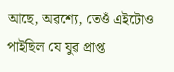আছে, অৱশ্যে, তেওঁ এইটোও পাইছিল যে যুৱ প্রাপ্ত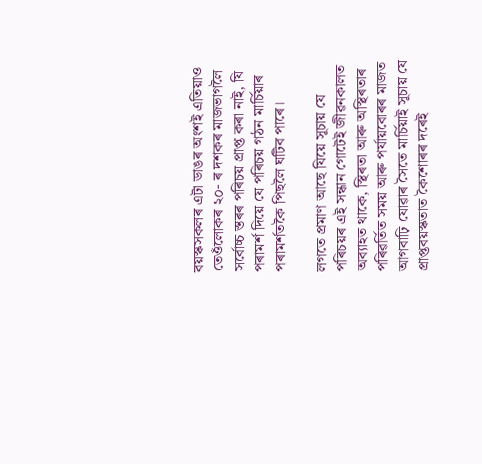বয়স্কসকলৰ এটা ডাঙৰ অংশই এতিয়াও তেওঁলোকৰ ২০- ৰ দশকৰ মাজভাগলৈ সর্বোচ্চ স্তৰৰ পৰিচয় প্ৰাপ্ত কৰা নাই, যি পৰামর্শ দিয়ে যে পৰিচয় গঠন মাৰ্চিয়াৰ পৰামৰ্শতকৈ পিছলৈ ঘটিব পাৰে।

লগতে প্ৰমাণ আছে যিয়ে সূচায় যে পৰিচয়ৰ এই সন্ধান গোটেই জীৱনকালত অব্যাহত থাকে, স্থিৰতা আৰু অস্থিৰতাৰ পৰিৱৰ্তিত সময় আৰু পৰ্যায়বোৰৰ মাজত আগবাঢ়ি যোৱাৰ সৈতে মাৰ্চিয়াই সূচায় যে প্রাপ্তবয়স্কতাত কৈশোৰৰ দৰেই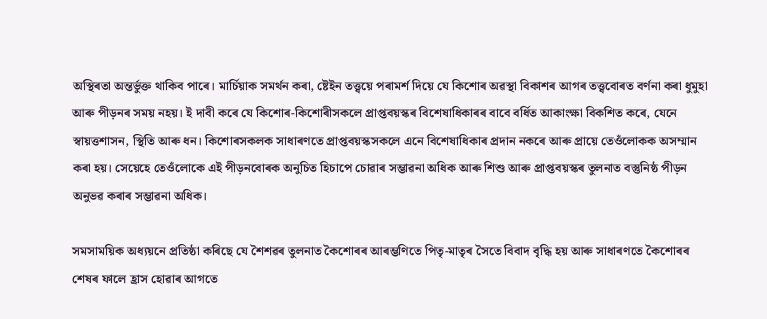অস্থিৰতা অন্তর্ভুক্ত থাকিব পাৰে। মাৰ্চিয়াক সমর্থন কৰা, ষ্টেইন তত্ত্বয়ে পৰামর্শ দিয়ে যে কিশোৰ অৱস্থা বিকাশৰ আগৰ তত্ত্ববোৰত বৰ্ণনা কৰা ধুমুহা আৰু পীড়নৰ সময় নহয়। ই দাবী কৰে যে কিশোৰ-কিশোৰীসকলে প্রাপ্তবয়স্কৰ বিশেষাধিকাৰৰ বাবে বর্ধিত আকাংক্ষা বিকশিত কৰে, যেনে স্বায়ত্তশাসন, স্থিতি আৰু ধন। কিশোৰসকলক সাধাৰণতে প্রাপ্তবয়স্কসকলে এনে বিশেষাধিকাৰ প্ৰদান নকৰে আৰু প্ৰায়ে তেওঁলোকক অসম্মান কৰা হয়। সেয়েহে তেওঁলোকে এই পীড়নবোৰক অনুচিত হিচাপে চোৱাৰ সম্ভাৱনা অধিক আৰু শিশু আৰু প্ৰাপ্তবয়স্কৰ তুলনাত বস্তুনিষ্ঠ পীড়ন অনুভৱ কৰাৰ সম্ভাৱনা অধিক।

সমসাময়িক অধ্যয়নে প্রতিষ্ঠা কৰিছে যে শৈশৱৰ তুলনাত কৈশোৰৰ আৰম্ভণিতে পিতৃ-মাতৃৰ সৈতে বিবাদ বৃদ্ধি হয় আৰু সাধাৰণতে কৈশোৰৰ শেষৰ ফালে হ্ৰাস হোৱাৰ আগতে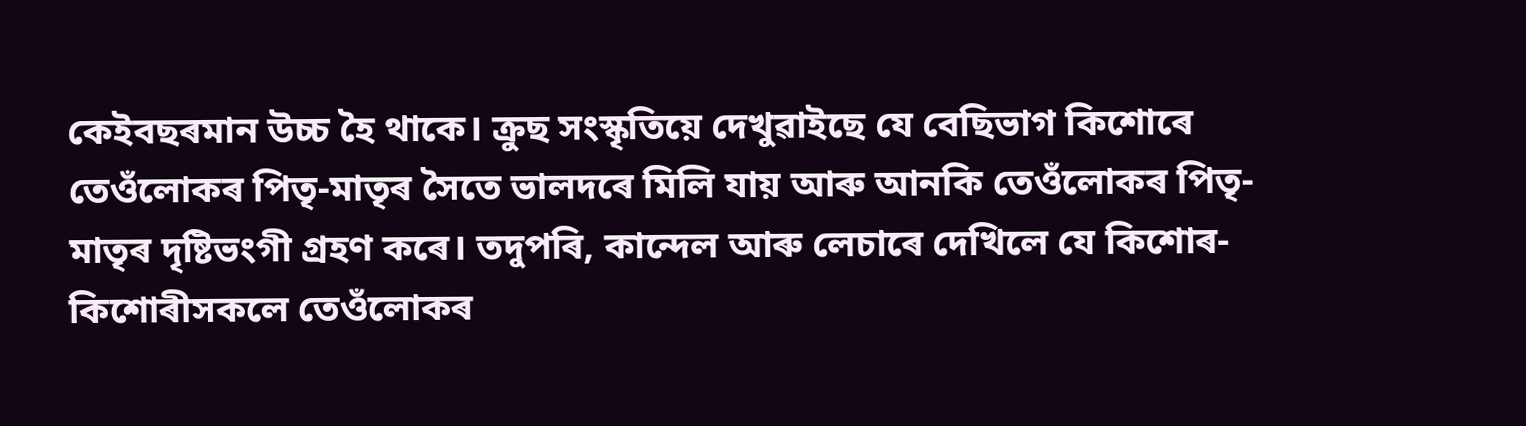কেইবছৰমান উচ্চ হৈ থাকে। ক্ৰুছ সংস্কৃতিয়ে দেখুৱাইছে যে বেছিভাগ কিশোৰে তেওঁলোকৰ পিতৃ-মাতৃৰ সৈতে ভালদৰে মিলি যায় আৰু আনকি তেওঁলোকৰ পিতৃ-মাতৃৰ দৃষ্টিভংগী গ্ৰহণ কৰে। তদুপৰি, কান্দেল আৰু লেচাৰে দেখিলে যে কিশোৰ-কিশোৰীসকলে তেওঁলোকৰ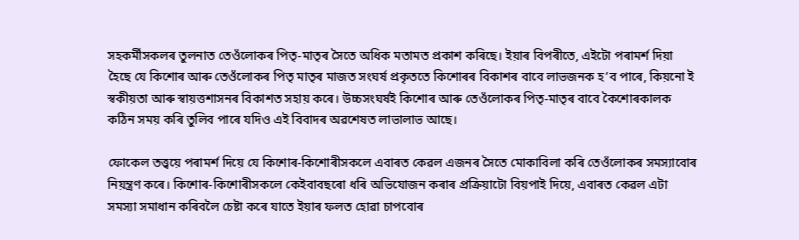সহকৰ্মীসকলৰ তুলনাত তেওঁলোকৰ পিতৃ-মাতৃৰ সৈতে অধিক মতামত প্রকাশ কৰিছে। ইয়াৰ বিপৰীতে, এইটো পৰামৰ্শ দিয়া হৈছে যে কিশোৰ আৰু তেওঁলোকৰ পিতৃ মাতৃৰ মাজত সংঘৰ্ষ প্ৰকৃততে কিশোৰৰ বিকাশৰ বাবে লাভজনক হ’ব পাৰে, কিয়নো ই স্বকীয়তা আৰু স্বায়ত্তশাসনৰ বিকাশত সহায় কৰে। উচ্চসংঘৰ্ষই কিশোৰ আৰু তেওঁলোকৰ পিতৃ-মাতৃৰ বাবে কৈশোৰকালক কঠিন সময় কৰি তুলিব পাৰে যদিও এই বিবাদৰ অৱশেষত লাভালাভ আছে।

ফোকেল তত্ত্বয়ে পৰামৰ্শ দিয়ে যে কিশোৰ-কিশোৰীসকলে এবাৰত কেৱল এজনৰ সৈতে মোকাবিলা কৰি তেওঁলোকৰ সমস্যাবোৰ নিয়ন্ত্ৰণ কৰে। কিশোৰ-কিশোৰীসকলে কেইবাবছৰো ধৰি অভিযোজন কৰাৰ প্ৰক্ৰিয়াটো বিয়পাই দিয়ে, এবাৰত কেৱল এটা সমস্যা সমাধান কৰিবলৈ চেষ্টা কৰে যাতে ইয়াৰ ফলত হোৱা চাপবোৰ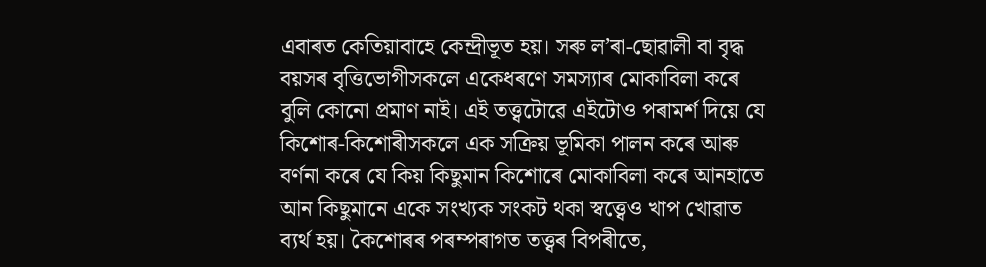এবাৰত কেতিয়াবাহে কেন্দ্রীভূত হয়। সৰু ল’ৰা-ছোৱালী বা বৃদ্ধ বয়সৰ বৃত্তিভোগীসকলে একেধৰণে সমস্যাৰ মোকাবিলা কৰে বুলি কোনো প্রমাণ নাই। এই তত্ত্বটোৱে এইটোও পৰামর্শ দিয়ে যে কিশোৰ-কিশোৰীসকলে এক সক্রিয় ভূমিকা পালন কৰে আৰু বৰ্ণনা কৰে যে কিয় কিছুমান কিশোৰে মোকাবিলা কৰে আনহাতে আন কিছুমানে একে সংখ্যক সংকট থকা স্বত্ত্বেও খাপ খোৱাত ব্যর্থ হয়। কৈশোৰৰ পৰম্পৰাগত তত্ত্বৰ বিপৰীতে,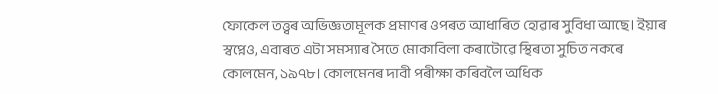ফোকেল তত্ত্বৰ অভিজ্ঞতামূলক প্ৰমাণৰ ওপৰত আধাৰিত হোৱাৰ সুবিধা আছে। ইয়াৰ স্বপ্নেও, এবাৰত এটা সমস্যাৰ সৈতে মোকাবিলা কৰাটোৱে স্থিৰতা সুচিত নকৰে কোলমেন, ১৯৭৮। কোলমেনৰ দাবী পৰীক্ষা কৰিবলৈ অধিক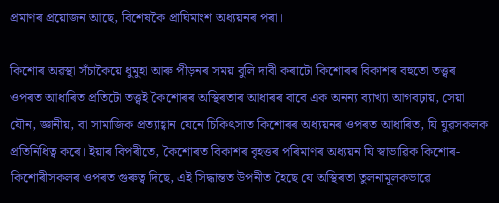প্ৰমাণৰ প্রয়োজন আছে, বিশেষকৈ প্ৰাঘিমাংশ অধ্যয়নৰ পৰা।

কিশোৰ অৱস্থা সঁচাকৈয়ে ধুমুহা আৰু পীড়নৰ সময় বুলি দাবী কৰাটো কিশোৰৰ বিকাশৰ বহুতো তত্ত্বৰ ওপৰত আধাৰিত প্ৰতিটো তত্ত্বই কৈশোৰৰ অস্থিৰতাৰ আধাৰৰ বাবে এক অনন্য ব্যাখ্যা আগবঢ়ায়, সেয়া যৌন, জ্ঞানীয়, বা সামাজিক প্রত্যাহ্বান যেনে চিকিৎসাত কিশোৰৰ অধ্যয়নৰ ওপৰত আধাৰিত, যি যুৱসকলক প্রতিনিধিত্ব কৰে। ইয়াৰ বিপৰীতে, কৈশোৰত বিকাশৰ বৃহত্তৰ পৰিমাণৰ অধ্যয়ন যি স্বাভাৱিক কিশোৰ- কিশোৰীসকলৰ ওপৰত গুৰুত্ব দিছে, এই সিদ্ধান্তত উপনীত হৈছে যে অস্থিৰতা তুলনামূলকভাৱে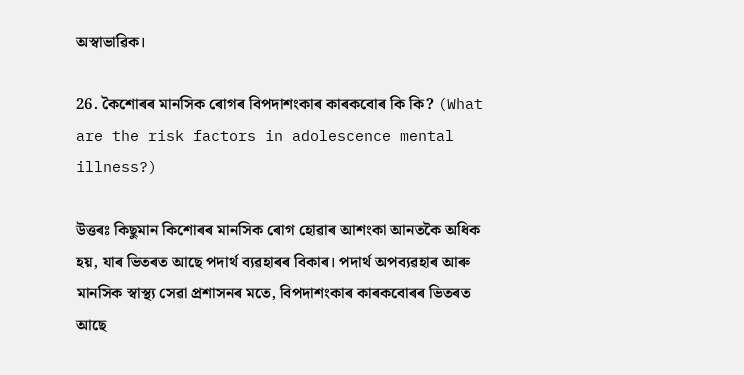অস্বাভাৱিক।

26. কৈশোৰৰ মানসিক ৰোগৰ বিপদাশংকাৰ কাৰকবোৰ কি কি? (What are the risk factors in adolescence mental illness?)

উত্তৰঃ কিছুমান কিশোৰৰ মানসিক ৰোগ হোৱাৰ আশংকা আনতকৈ অধিক হয়, যাৰ ভিতৰত আছে পদার্থ ব্যৱহাৰৰ বিকাৰ। পদার্থ অপব্যৱহাৰ আৰু মানসিক স্বাস্থ্য সেৱা প্ৰশাসনৰ মতে, বিপদাশংকাৰ কাৰকবোৰৰ ভিতৰত আছে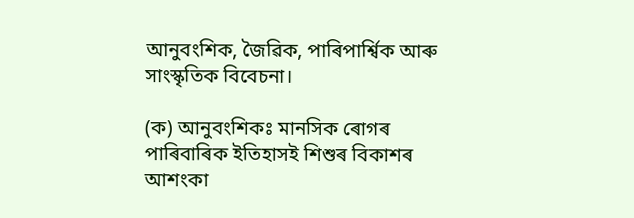আনুবংশিক, জৈৱিক, পাৰিপাৰ্শ্বিক আৰু সাংস্কৃতিক বিবেচনা।

(ক) আনুবংশিকঃ মানসিক ৰোগৰ পাৰিবাৰিক ইতিহাসই শিশুৰ বিকাশৰ আশংকা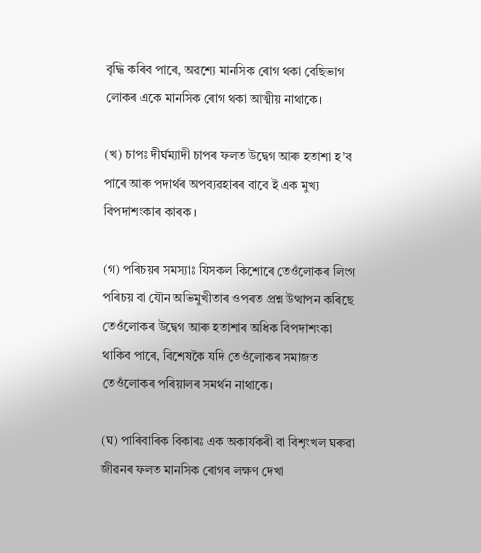বৃদ্ধি কৰিব পাৰে, অৱশ্যে মানসিক ৰোগ থকা বেছিভাগ লোকৰ একে মানসিক ৰোগ থকা আত্মীয় নাথাকে।

(খ) চাপঃ দীর্ঘম্যাদী চাপৰ ফলত উদ্বেগ আৰু হতাশা হ’ব পাৰে আৰু পদাৰ্থৰ অপব্যৱহাৰৰ বাবে ই এক মুখ্য বিপদাশংকাৰ কাৰক ।

(গ) পৰিচয়ৰ সমস্যাঃ যিসকল কিশোৰে তেওঁলোকৰ লিংগ পৰিচয় বা যৌন অভিমুখীতাৰ ওপৰত প্ৰশ্ন উত্থাপন কৰিছে তেওঁলোকৰ উদ্বেগ আৰু হতাশাৰ অধিক বিপদাশংকা থাকিব পাৰে, বিশেষকৈ যদি তেওঁলোকৰ সমাজত তেওঁলোকৰ পৰিয়ালৰ সমৰ্থন নাথাকে।

(ঘ) পাৰিবাৰিক বিকাৰঃ এক অকাৰ্যকৰী বা বিশৃংখল ঘৰুৱা জীৱনৰ ফলত মানসিক ৰোগৰ লক্ষণ দেখা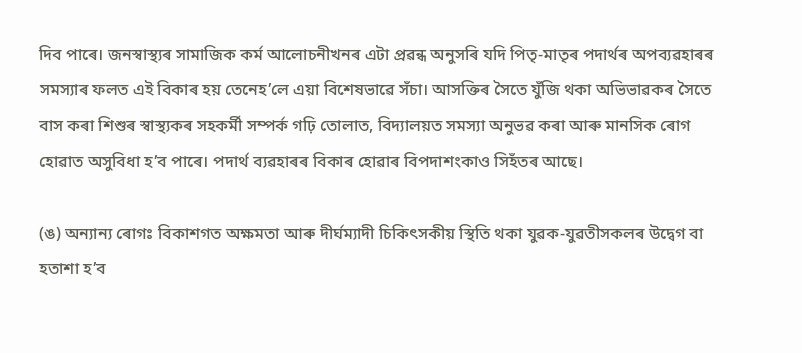দিব পাৰে। জনস্বাস্থ্যৰ সামাজিক কৰ্ম আলোচনীখনৰ এটা প্ৰৱন্ধ অনুসৰি যদি পিতৃ-মাতৃৰ পদাৰ্থৰ অপব্যৱহাৰৰ সমস্যাৰ ফলত এই বিকাৰ হয় তেনেহ’লে এয়া বিশেষভাৱে সঁচা। আসক্তিৰ সৈতে যুঁজি থকা অভিভাৱকৰ সৈতে বাস কৰা শিশুৰ স্বাস্থ্যকৰ সহকৰ্মী সম্পর্ক গঢ়ি তোলাত, বিদ্যালয়ত সমস্যা অনুভৱ কৰা আৰু মানসিক ৰোগ হোৱাত অসুবিধা হ’ব পাৰে। পদার্থ ব্যৱহাৰৰ বিকাৰ হোৱাৰ বিপদাশংকাও সিহঁতৰ আছে।

(ঙ) অন্যান্য ৰোগঃ বিকাশগত অক্ষমতা আৰু দীৰ্ঘম্যাদী চিকিৎসকীয় স্থিতি থকা যুৱক-যুৱতীসকলৰ উদ্বেগ বা হতাশা হ’ব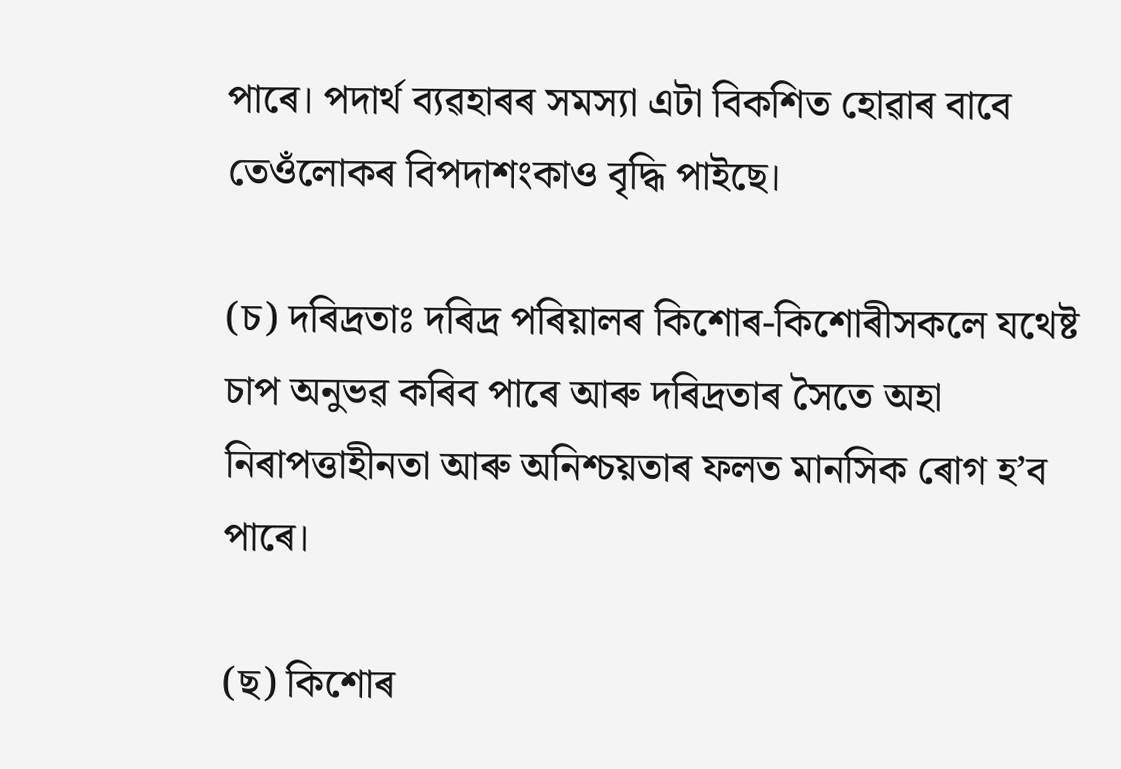পাৰে। পদাৰ্থ ব্যৱহাৰৰ সমস্যা এটা বিকশিত হোৱাৰ বাবে তেওঁলোকৰ বিপদাশংকাও বৃদ্ধি পাইছে।

(চ) দৰিদ্ৰতাঃ দৰিদ্ৰ পৰিয়ালৰ কিশোৰ-কিশোৰীসকলে যথেষ্ট চাপ অনুভৱ কৰিব পাৰে আৰু দৰিদ্ৰতাৰ সৈতে অহা নিৰাপত্তাহীনতা আৰু অনিশ্চয়তাৰ ফলত মানসিক ৰোগ হ’ব পাৰে।

(ছ) কিশোৰ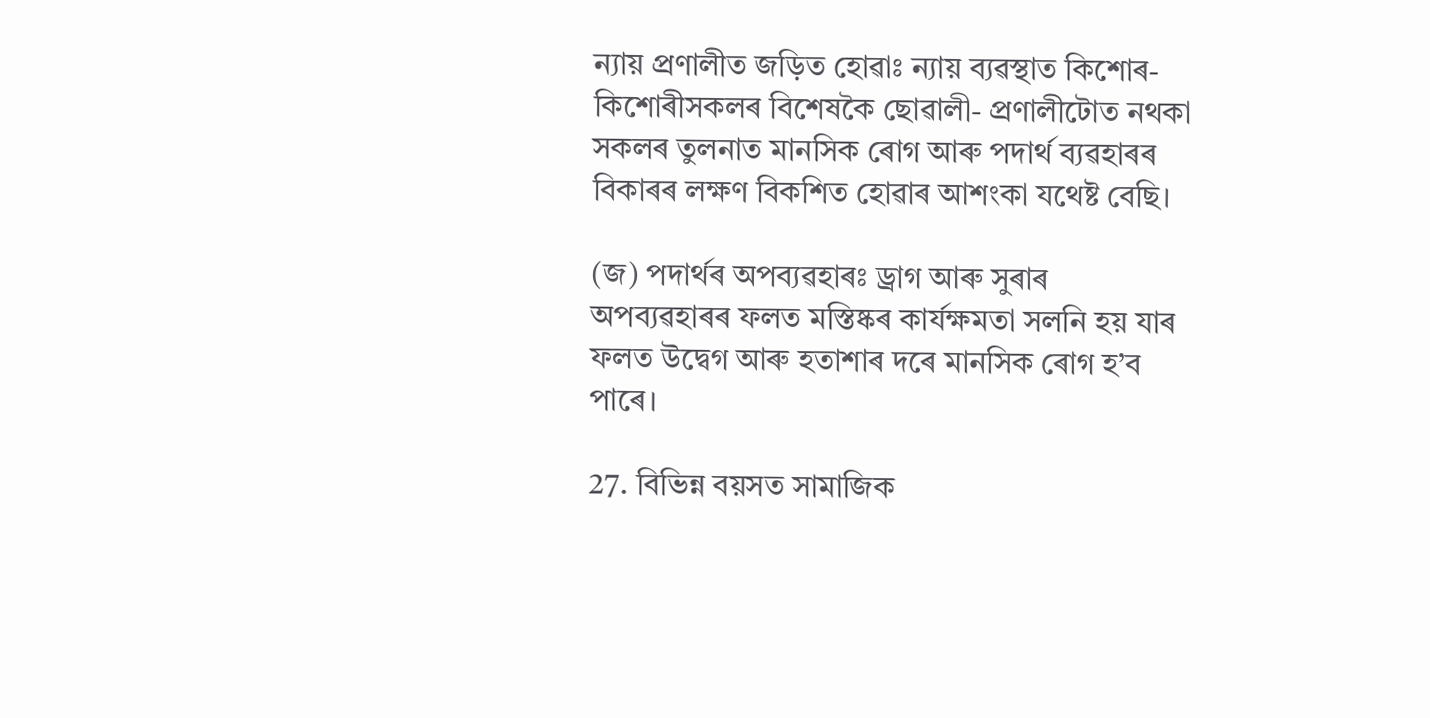ন্যায় প্ৰণালীত জড়িত হোৱাঃ ন্যায় ব্যৱস্থাত কিশোৰ-কিশোৰীসকলৰ বিশেষকৈ ছোৱালী- প্রণালীটোত নথকা সকলৰ তুলনাত মানসিক ৰোগ আৰু পদাৰ্থ ব্যৱহাৰৰ বিকাৰৰ লক্ষণ বিকশিত হোৱাৰ আশংকা যথেষ্ট বেছি।

(জ) পদাৰ্থৰ অপব্যৱহাৰঃ ড্রাগ আৰু সুৰাৰ অপব্যৱহাৰৰ ফলত মস্তিষ্কৰ কাৰ্যক্ষমতা সলনি হয় যাৰ ফলত উদ্বেগ আৰু হতাশাৰ দৰে মানসিক ৰোগ হ’ব পাৰে।

27. বিভিন্ন বয়সত সামাজিক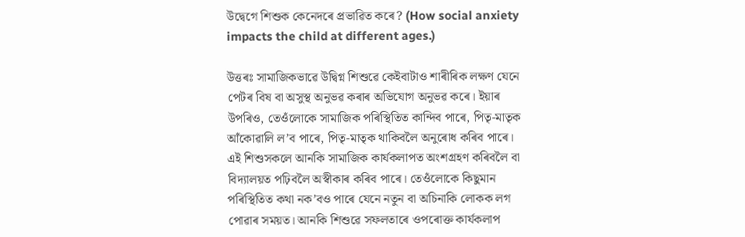উদ্বেগে শিশুক কেনেদৰে প্ৰভাৱিত কৰে? (How social anxiety impacts the child at different ages.)

উত্তৰঃ সামাজিকভাৱে উদ্বিগ্ন শিশুৱে কেইবাটাও শাৰীৰিক লক্ষণ যেনে পেটৰ বিষ বা অসুস্থ অনুভৱ কৰাৰ অভিযোগ অনুভৱ কৰে। ইয়াৰ উপৰিও, তেওঁলোকে সামাজিক পৰিস্থিতিত কান্দিব পাৰে, পিতৃ-মাতৃক আঁকোৱালি ল’ব পাৰে, পিতৃ-মাতৃক থাকিবলৈ অনুৰোধ কৰিব পাৰে। এই শিশুসকলে আনকি সামাজিক কার্যকলাপত অংশগ্রহণ কৰিবলৈ বা বিদ্যালয়ত পঢ়িবলৈ অস্বীকাৰ কৰিব পাৰে। তেওঁলোকে কিছুমান পৰিস্থিতিত কথা নক’বও পাৰে যেনে নতুন বা অচিনাকি লোকক লগ পোৱাৰ সময়ত। আনকি শিশুৱে সফলতাৰে ওপৰোক্ত কার্যকলাপ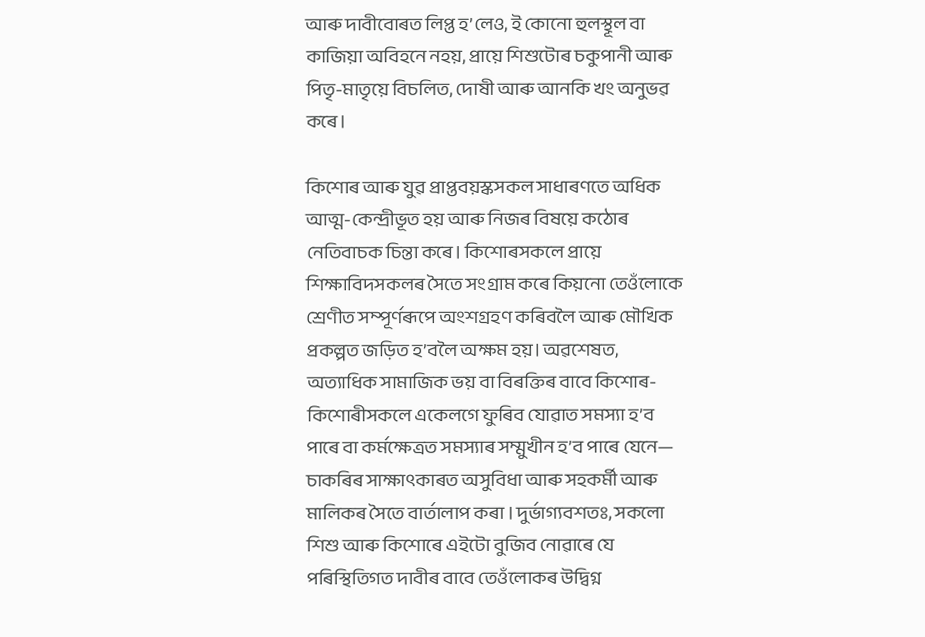আৰু দাবীবোৰত লিপ্ত হ’লেও, ই কোনো হুলস্থূল বা কাজিয়া অবিহনে নহয়, প্রায়ে শিশুটোৰ চকুপানী আৰু পিতৃ-মাতৃয়ে বিচলিত, দোষী আৰু আনকি খং অনুভৱ কৰে।

কিশোৰ আৰু যুৱ প্রাপ্তবয়স্কসকল সাধাৰণতে অধিক আত্ম-কেন্দ্রীভূত হয় আৰু নিজৰ বিষয়ে কঠোৰ নেতিবাচক চিন্তা কৰে। কিশোৰসকলে প্ৰায়ে শিক্ষাবিদসকলৰ সৈতে সংগ্রাম কৰে কিয়নো তেওঁলোকে শ্রেণীত সম্পূৰ্ণৰূপে অংশগ্ৰহণ কৰিবলৈ আৰু মৌখিক প্ৰকল্পত জড়িত হ’বলৈ অক্ষম হয়। অৱশেষত, অত্যাধিক সামাজিক ভয় বা বিৰক্তিৰ বাবে কিশোৰ-কিশোৰীসকলে একেলগে ফুৰিব যোৱাত সমস্যা হ’ব পাৰে বা কৰ্মক্ষেত্ৰত সমস্যাৰ সম্মুখীন হ’ব পাৰে যেনে— চাকৰিৰ সাক্ষাৎকাৰত অসুবিধা আৰু সহকৰ্মী আৰু মালিকৰ সৈতে বাৰ্তালাপ কৰা । দুর্ভাগ্যবশতঃ, সকলো শিশু আৰু কিশোৰে এইটো বুজিব নোৱাৰে যে পৰিস্থিতিগত দাবীৰ বাবে তেওঁলোকৰ উদ্বিগ্ন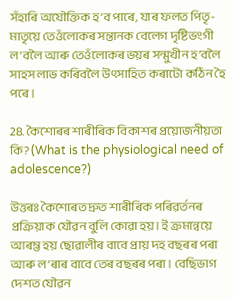সঁহাৰি অযৌক্তিক হ’ব পাৰে, যাৰ ফলত পিতৃ-মাতৃয়ে তেওঁলোকৰ সন্তানক বেলেগ দৃষ্টিভংগী ল’বলৈ আৰু তেওঁলোকৰ ভয়ৰ সন্মুখীন হ’বলৈ সাহস লাভ কৰিবলৈ উৎসাহিত কৰাটো কঠিন হৈ পৰে।

28. কৈশোৰৰ শাৰীৰিক বিকাশৰ প্ৰয়োজনীয়তা কি? (What is the physiological need of adolescence?)

উত্তৰঃ কৈশোৰত দ্রুত শাৰীৰিক পৰিৱৰ্তনৰ প্ৰক্ৰিয়াক যৌৱন বুলি কোৱা হয়। ই ক্রমান্বয়ে আৰম্ভ হয় ছোৱালীৰ বাবে প্ৰায় দহ বছৰৰ পৰা আৰু ল’ৰাৰ বাবে তেৰ বছৰৰ পৰা। বেছিভাগ দেশত যৌৱন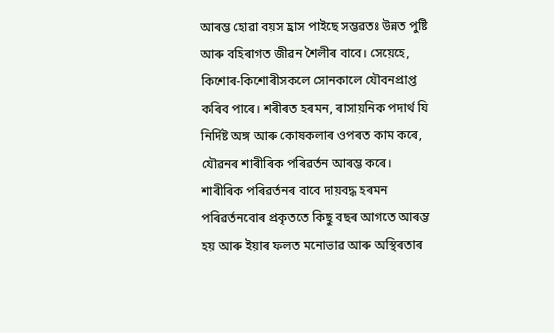আৰম্ভ হোৱা বয়স হ্রাস পাইছে সম্ভৱতঃ উন্নত পুষ্টি আৰু বহিৰাগত জীৱন শৈলীৰ বাবে। সেয়েহে, কিশোৰ-কিশোৰীসকলে সোনকালে যৌবনপ্রাপ্ত কৰিব পাৰে। শৰীৰত হৰমন, ৰাসায়নিক পদার্থ যি নিৰ্দিষ্ট অঙ্গ আৰু কোষকলাৰ ওপৰত কাম কৰে, যৌৱনৰ শাৰীৰিক পৰিৱৰ্তন আৰম্ভ কৰে। শাৰীৰিক পৰিৱৰ্তনৰ বাবে দায়বদ্ধ হৰমন পৰিৱৰ্তনবোৰ প্ৰকৃততে কিছু বছৰ আগতে আৰম্ভ হয় আৰু ইয়াৰ ফলত মনোভাৱ আৰু অস্থিৰতাৰ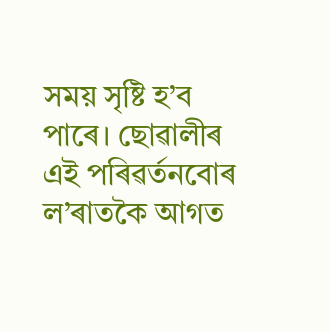সময় সৃষ্টি হ’ব পাৰে। ছোৱালীৰ এই পৰিৱৰ্তনবোৰ ল’ৰাতকৈ আগত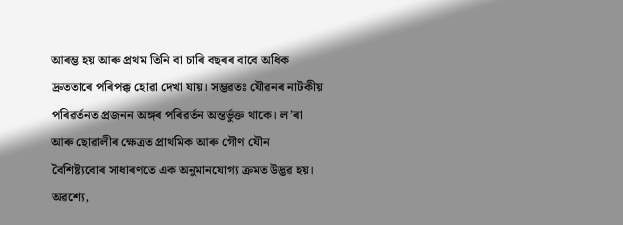আৰম্ভ হয় আৰু প্ৰথম তিনি বা চাৰি বছৰৰ বাবে অধিক দ্রুততাৰে পৰিপক্ক হোৱা দেখা যায়। সম্ভৱতঃ যৌৱনৰ নাটকীয় পৰিৱৰ্তনত প্ৰজনন অঙ্গৰ পৰিৱৰ্তন অন্তৰ্ভুক্ত থাকে। ল’ৰা আৰু ছোৱালীৰ ক্ষেত্ৰত প্ৰাথমিক আৰু গৌণ যৌন বৈশিষ্ট্যবোৰ সাধাৰণতে এক অনুমানযোগ্য ক্রমত উদ্ভৱ হয়। অৱশ্যে,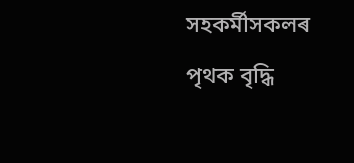সহকৰ্মীসকলৰ পৃথক বৃদ্ধি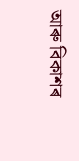আৰু বিকাশৰ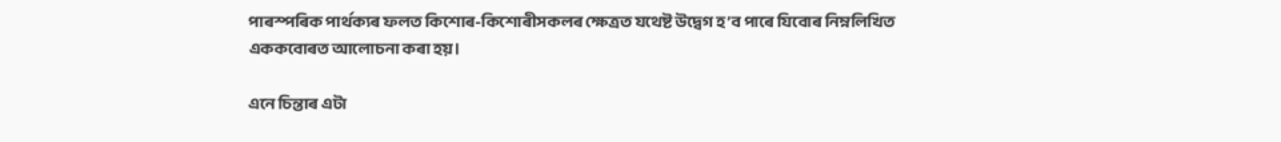পাৰস্পৰিক পাৰ্থক্যৰ ফলত কিশোৰ-কিশোৰীসকলৰ ক্ষেত্ৰত যথেষ্ট উদ্বেগ হ’ব পাৰে যিবোৰ নিম্নলিখিত এককবোৰত আলোচনা কৰা হয়।

এনে চিন্তাৰ এটা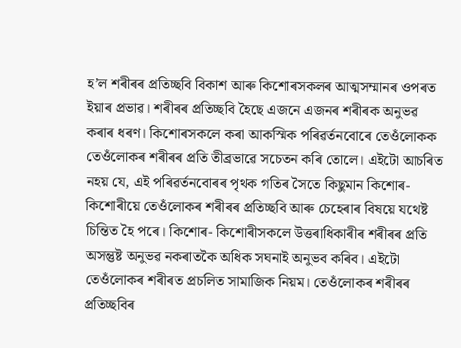হ’ল শৰীৰৰ প্ৰতিচ্ছবি বিকাশ আৰু কিশোৰসকলৰ আত্মসম্মানৰ ওপৰত ইয়াৰ প্ৰভাৱ। শৰীৰৰ প্রতিচ্ছবি হৈছে এজনে এজনৰ শৰীৰক অনুভৱ কৰাৰ ধৰণ। কিশোৰসকলে কৰা আকস্মিক পৰিৱৰ্তনবোৰে তেওঁলোকক তেওঁলোকৰ শৰীৰৰ প্ৰতি তীব্ৰভাৱে সচেতন কৰি তোলে। এইটো আচৰিত নহয় যে, এই পৰিৱৰ্তনবোৰৰ পৃথক গতিৰ সৈতে কিছুমান কিশোৰ-কিশোৰীয়ে তেওঁলোকৰ শৰীৰৰ প্ৰতিচ্ছবি আৰু চেহেৰাৰ বিষয়ে যথেষ্ট চিন্তিত হৈ পৰে। কিশোৰ- কিশোৰীসকলে উত্তৰাধিকাৰীৰ শৰীৰৰ প্ৰতি অসন্তুষ্ট অনুভৱ নকৰাতকৈ অধিক সঘনাই অনুভব কৰিব। এইটো তেওঁলোকৰ শৰীৰত প্ৰচলিত সামাজিক নিয়ম। তেওঁলোকৰ শৰীৰৰ প্ৰতিচ্ছবিৰ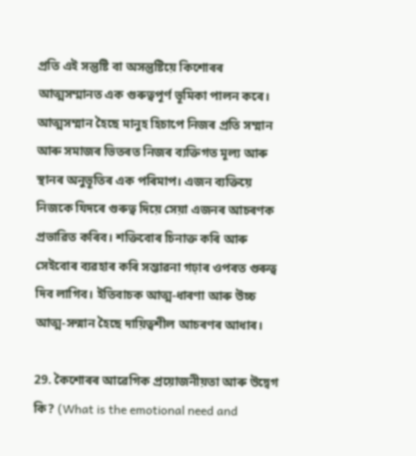প্রতি এই সন্তুষ্টি বা অসন্তুষ্টিয়ে কিশোৰৰ আত্মসম্মানত এক গুৰুত্বপূৰ্ণ ভূমিকা পালন কৰে। আত্মসম্মান হৈছে মানুহ হিচাপে নিজৰ প্ৰতি সম্মান আৰু সমাজৰ ভিতৰত নিজৰ ব্যক্তিগত মূল্য আৰু স্থানৰ অনুভূতিৰ এক পৰিমাপ। এজন ব্যক্তিয়ে নিজকে যিদৰে গুৰুত্ব দিয়ে সেয়া এজনৰ আচৰণক প্ৰভাৱিত কৰিব। শক্তিবোৰ চিনাক্ত কৰি আৰু সেইবোৰ ব্যৱহাৰ কৰি সম্ভাৱনা গঢ়াৰ ওপৰত গুৰুত্ব দিব লাগিব। ইতিবাচক আত্ম-ধাৰণা আৰু উচ্চ আত্ম-সন্মান হৈছে দায়িত্বশীল আচৰণৰ আধাৰ।

29. কৈশোৰৰ আৱেগিক প্রয়োজনীয়তা আৰু উদ্বেগ কি? (What is the emotional need and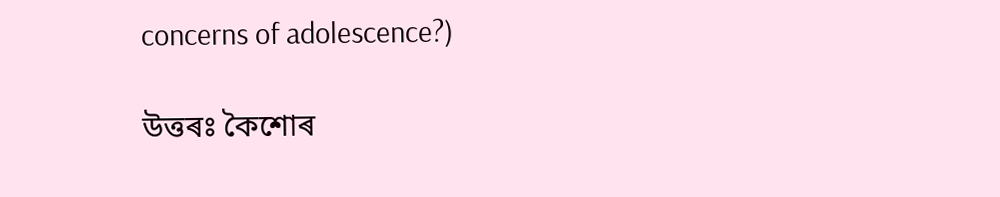concerns of adolescence?)

উত্তৰঃ কৈশোৰ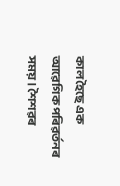কাল হৈছে এক আৱেগিক পৰিৱৰ্তনৰ সময়। শৈশৱৰ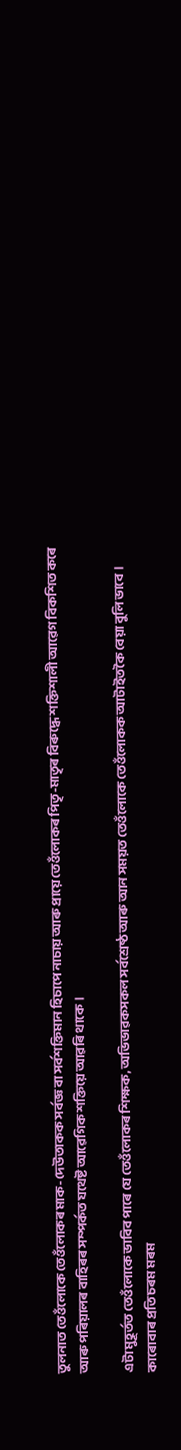তুলনাত তেওঁলোকে তেওঁলোকৰ মাক-দেউতাকক সর্বজ্ঞ বা সর্বশক্তিমান হিচাপে নাচায় আৰু প্ৰায়ে তেওঁলোকৰ পিতৃ-মাতৃৰ বিৰুদ্ধে শক্তিশালী আৱেগ বিকশিত কৰে আৰু পৰিয়ালৰ বাহিৰৰ সম্পৰ্কত যথেষ্ট আৱেগিক শক্তিয়ে আৱৰি থাকে।

এটা মুহূৰ্তত তেওঁলোকে ভাবিব পাৰে যে তেওঁলোকৰ শিক্ষক, অভিভাৱকসকল সর্বশ্রেষ্ঠ আৰু আন সময়ত তেওঁলোকে তেওঁলোকক আটাইতকৈ বেয়া বুলি ভাবে। কাৰোবাৰ প্ৰতি চৰম মৰম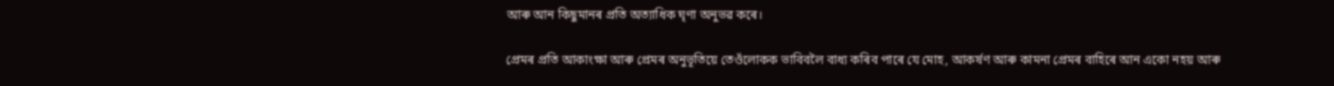আৰু আন কিছুমানৰ প্ৰতি অত্যাধিক ঘৃণা অনুভৱ কৰে।

প্ৰেমৰ প্ৰতি আকাংক্ষা আৰু প্ৰেমৰ অনুভূতিয়ে তেওঁলোকক ভাবিবলৈ বাধ্য কৰিব পাৰে যে মোহ, আকৰ্ষণ আৰু কামনা প্ৰেমৰ বাহিৰে আন একো নহয় আৰু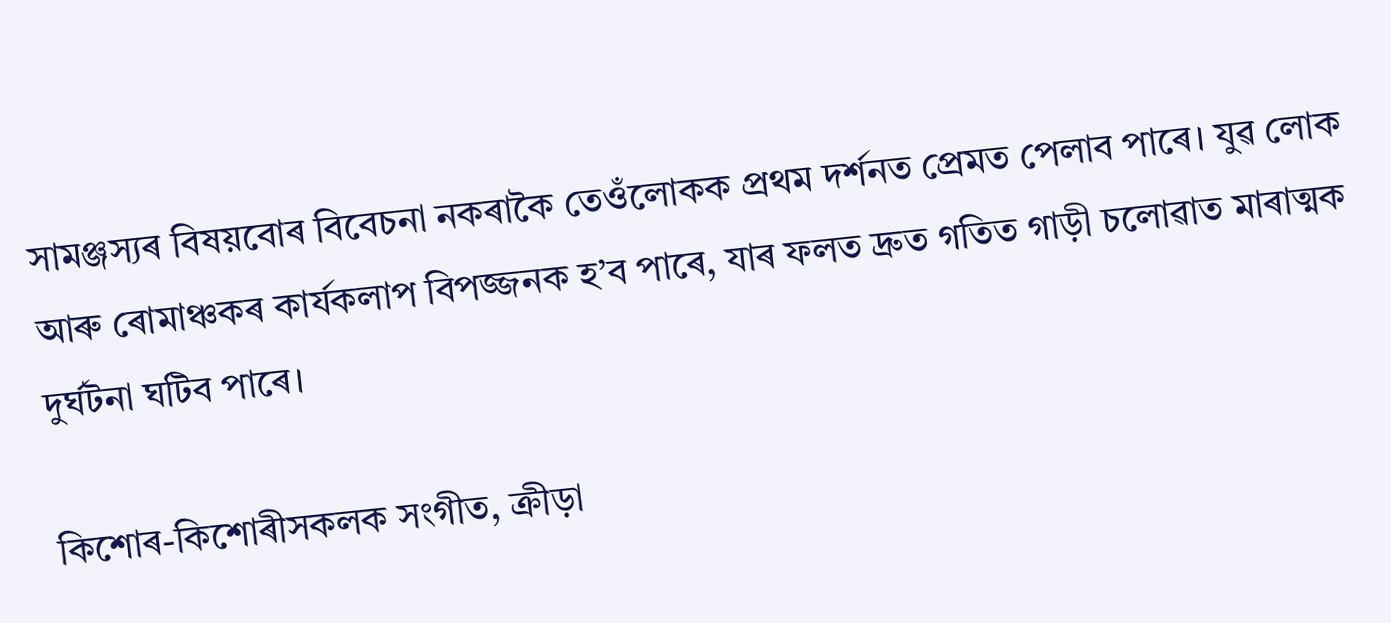সামঞ্জস্যৰ বিষয়বোৰ বিবেচনা নকৰাকৈ তেওঁলোকক প্ৰথম দৰ্শনত প্ৰেমত পেলাব পাৰে। যুৱ লোক আৰু ৰোমাঞ্চকৰ কাৰ্যকলাপ বিপজ্জনক হ’ব পাৰে, যাৰ ফলত দ্রুত গতিত গাড়ী চলোৱাত মাৰাত্মক দুর্ঘটনা ঘটিব পাৰে।

কিশোৰ-কিশোৰীসকলক সংগীত, ক্রীড়া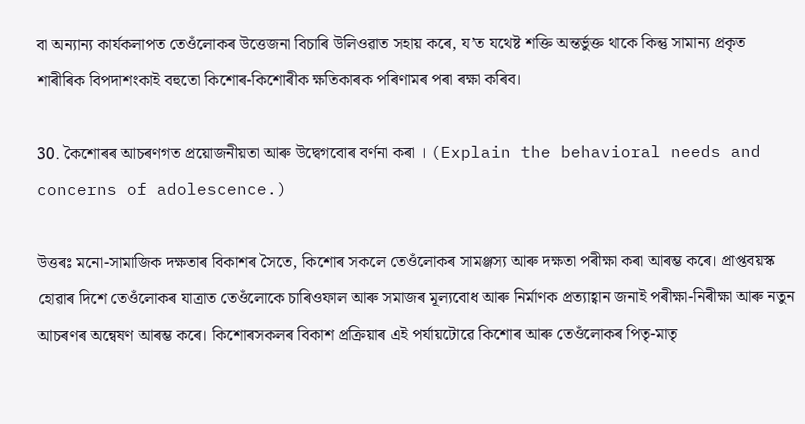বা অন্যান্য কার্যকলাপত তেওঁলোকৰ উত্তেজনা বিচাৰি উলিওৱাত সহায় কৰে, য’ত যথেষ্ট শক্তি অন্তর্ভুক্ত থাকে কিন্তু সামান্য প্রকৃত শাৰীৰিক বিপদাশংকাই বহুতো কিশোৰ-কিশোৰীক ক্ষতিকাৰক পৰিণামৰ পৰা ৰক্ষা কৰিব।

30. কৈশোৰৰ আচৰণগত প্ৰয়োজনীয়তা আৰু উদ্বেগবোৰ বৰ্ণনা কৰা । (Explain the behavioral needs and concerns of adolescence.)

উত্তৰঃ মনো-সামাজিক দক্ষতাৰ বিকাশৰ সৈতে, কিশোৰ সকলে তেওঁলোকৰ সামঞ্জস্য আৰু দক্ষতা পৰীক্ষা কৰা আৰম্ভ কৰে। প্ৰাপ্তবয়স্ক হোৱাৰ দিশে তেওঁলোকৰ যাত্ৰাত তেওঁলোকে চাৰিওফাল আৰু সমাজৰ মূল্যবোধ আৰু নিৰ্মাণক প্ৰত্যাহ্বান জনাই পৰীক্ষা-নিৰীক্ষা আৰু নতুন আচৰণৰ অন্বেষণ আৰম্ভ কৰে। কিশোৰসকলৰ বিকাশ প্ৰক্ৰিয়াৰ এই পৰ্যায়টোৱে কিশোৰ আৰু তেওঁলোকৰ পিতৃ-মাতৃ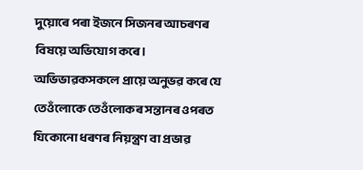দুয়োৰে পৰা ইজনে সিজনৰ আচৰণৰ বিষয়ে অভিযোগ কৰে। অভিভাৱকসকলে প্রায়ে অনুভৱ কৰে যে তেওঁলোকে তেওঁলোকৰ সন্তানৰ ওপৰত যিকোনো ধৰণৰ নিয়ন্ত্ৰণ বা প্ৰভাৱ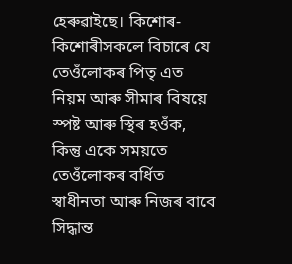হেৰুৱাইছে। কিশোৰ-কিশোৰীসকলে বিচাৰে যে তেওঁলোকৰ পিতৃ এত নিয়ম আৰু সীমাৰ বিষয়ে স্পষ্ট আৰু স্থিৰ হওঁক, কিন্তু একে সময়তে তেওঁলোকৰ বৰ্ধিত স্বাধীনতা আৰু নিজৰ বাবে সিদ্ধান্ত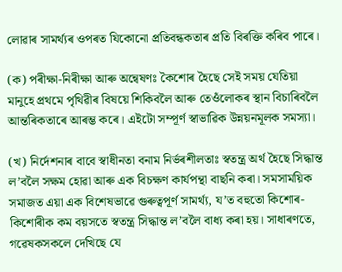লোৱাৰ সামৰ্থ্যৰ ওপৰত যিকোনো প্রতিবন্ধকতাৰ প্ৰতি বিৰক্তি কৰিব পাৰে।

(ক) পৰীক্ষা-নিৰীক্ষা আৰু অন্বেষণঃ কৈশোৰ হৈছে সেই সময় যেতিয়া মানুহে প্ৰথমে পৃথিৱীৰ বিষয়ে শিকিবলৈ আৰু তেওঁলোকৰ স্থান বিচাৰিবলৈ আন্তৰিকতাৰে আৰম্ভ কৰে। এইটো সম্পূৰ্ণ স্বাভাৱিক উন্নয়নমূলক সমস্যা।

(খ) নিৰ্দেশনাৰ বাবে স্বাধীনতা বনাম নিৰ্ভৰশীলতাঃ স্বতন্ত্ৰ অৰ্থ হৈছে সিদ্ধান্ত ল’বলৈ সক্ষম হোৱা আৰু এক বিচক্ষণ কাৰ্যপন্থা বাছনি কৰা। সমসাময়িক সমাজত এয়া এক বিশেষভাৱে গুৰুত্বপূৰ্ণ সামর্থ্য, য’ত বহুতো কিশোৰ- কিশোৰীক কম বয়সতে স্বতন্ত্র সিদ্ধান্ত ল’বলৈ বাধ্য কৰা হয়। সাধাৰণতে, গৱেষকসকলে দেখিছে যে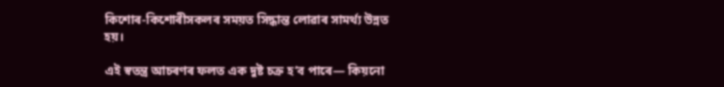কিশোৰ-কিশোৰীসকলৰ সময়ত সিদ্ধান্ত লোৱাৰ সামৰ্থ্য উন্নত হয়।

এই স্বতন্ত্ৰ আচৰণৰ ফলত এক দুষ্ট চক্ৰ হ’ব পাৰে— কিয়নো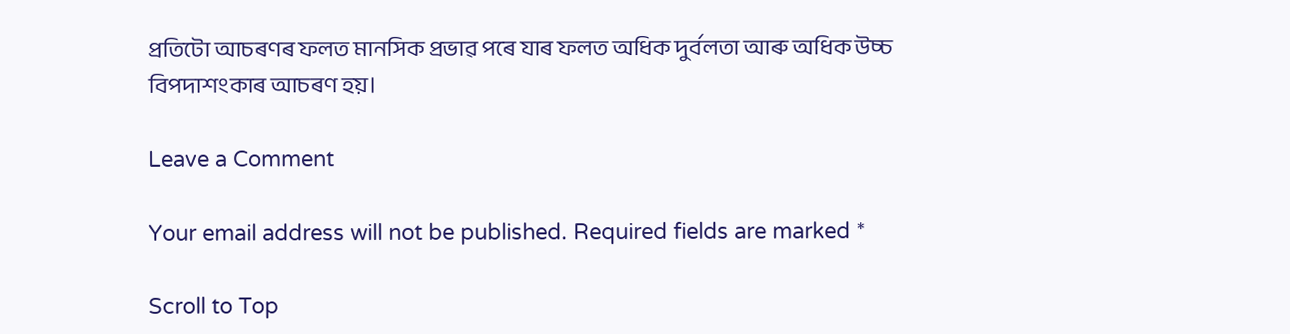প্ৰতিটো আচৰণৰ ফলত মানসিক প্ৰভাৱ পৰে যাৰ ফলত অধিক দুৰ্বলতা আৰু অধিক উচ্চ বিপদাশংকাৰ আচৰণ হয়।

Leave a Comment

Your email address will not be published. Required fields are marked *

Scroll to Top